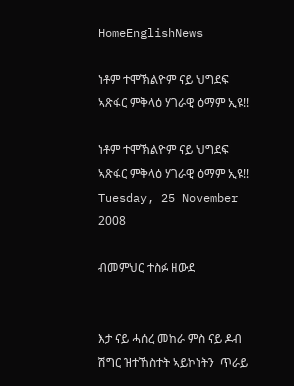HomeEnglishNews

ነቶም ተሞኽልዮም ናይ ህግደፍ ኣጽፋር ምቅላዕ ሃገራዊ ዕማም ኢዩ!!

ነቶም ተሞኽልዮም ናይ ህግደፍ ኣጽፋር ምቅላዕ ሃገራዊ ዕማም ኢዩ!!
Tuesday, 25 November 2008

ብመምህር ተስፉ ዘውደ


እታ ናይ ሓሰረ መከራ ምስ ናይ ዶብ ሽግር ዝተኸስተት ኣይኮነትን  ጥራይ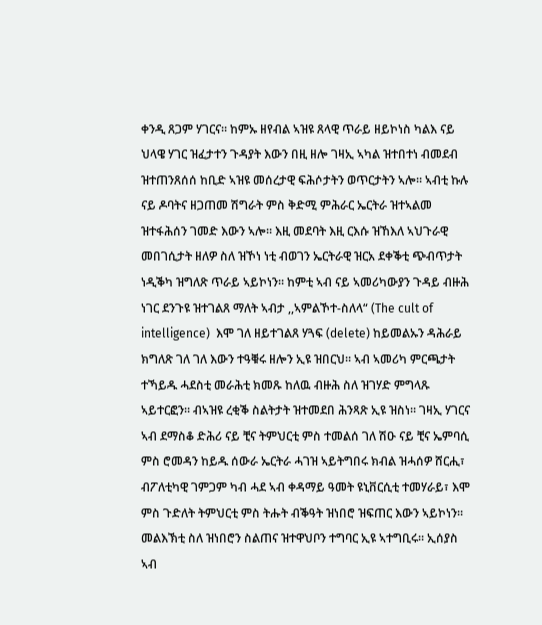ቀንዲ ጸጋም ሃገርና። ከምኡ ዘየብል ኣዝዩ ጸላዊ ጥራይ ዘይኮነስ ካልእ ናይ ህላዌ ሃገር ዝፈታተን ጉዳያት እውን በዚ ዘሎ ገዛኢ ኣካል ዝተበተነ ብመደብ ዝተጠንጸሰሰ ከቢድ ኣዝዩ መሰረታዊ ፍሕሶታትን ወጥርታትን ኣሎ። ኣብቲ ኩሉ ናይ ዶባትና ዘጋጠመ ሽግራት ምስ ቅድሚ ምሕራር ኤርትራ ዝተኣልመ ዝተፋሕሰን ገመድ እውን ኣሎ። እዚ መደባት እዚ ርእሱ ዝኸእለ ኣህጉራዊ መበገሲታት ዘለዎ ስለ ዝኾነ ነቲ ብወገን ኤርትራዊ ዝርአ ደቀቕቲ ጭብጥታት ነዲቕካ ዝግለጽ ጥራይ ኣይኮነን። ከምቲ ኣብ ናይ ኣመሪካውያን ጉዳይ ብዙሕ ነገር ደንጉዩ ዝተገልጸ ማለት ኣብታ ,,ኣምልኾተ-ስለላ“ (The cult of intelligence)  እሞ ገለ ዘይተገልጸ ሃጓፍ (delete) ከይመልኡን ዳሕራይ ክግለጽ ገለ ገለ እውን ተዓቑሩ ዘሎን ኢዩ ዝበርህ። ኣብ ኣመሪካ ምርጫታት ተኻይዱ ሓደስቲ መራሕቲ ክመጹ ከለዉ ብዙሕ ስለ ዝገሃድ ምግላጹ ኣይተርፎን። ብኣዝዩ ረቂቕ ስልትታት ዝተመደበ ሕንጻጽ ኢዩ ዝስነ። ገዛኢ ሃገርና ኣብ ደማስቆ ድሕሪ ናይ ቺና ትምህርቲ ምስ ተመልሰ ገለ ሽዑ ናይ ቺና ኤምባሲ ምስ ሮመዳን ከይዱ ሰውራ ኤርትራ ሓገዝ ኣይትግበሩ ክብል ዝሓሰዎ ሸርሒ፣ ብፖለቲካዊ ገምጋም ካብ ሓደ ኣብ ቀዳማይ ዓመት ዩኒቨርሲቲ ተመሃራይ፣ እሞ ምስ ጉድለት ትምህርቲ ምስ ትሑት ብቕዓት ዝነበሮ ዝፍጠር እውን ኣይኮነን። መልእኽቲ ስለ ዝነበሮን ስልጠና ዝተዋህቦን ተግባር ኢዩ ኣተግቢሩ። ኢሰያስ ኣብ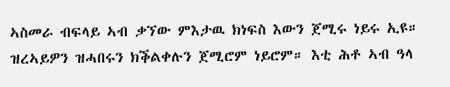ኣስመራ ብፍላይ ኣብ ቃኘው ምእታዉ ክነፍስ እውን ጀሚሩ ነይሩ ኢዩ። ዝረኣይዎን ዝሓበሩን ክቕልቀሉን ጀሚሮም ነይሮም። እቲ ሕቶ ኣብ ዓላ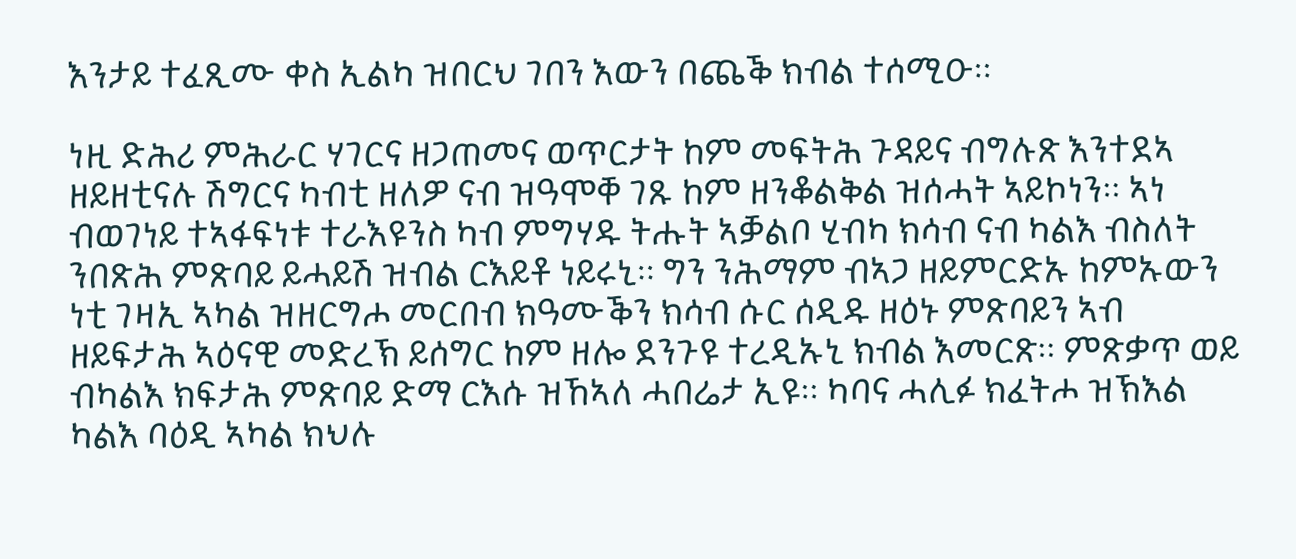እንታይ ተፈጺሙ ቀስ ኢልካ ዝበርህ ገበን እውን በጨቕ ክብል ተሰሚዑ።

ነዚ ድሕሪ ምሕራር ሃገርና ዘጋጠመና ወጥርታት ከም መፍትሕ ጉዳይና ብግሉጽ እንተደኣ ዘይዘቲናሉ ሽግርና ካብቲ ዘለዎ ናብ ዝዓሞቐ ገጹ ከም ዘንቆልቅል ዝሰሓት ኣይኮነን። ኣነ ብወገነይ ተኣፋፍነቱ ተራእዩንስ ካብ ምግሃዱ ትሑት ኣቓልቦ ሂብካ ክሳብ ናብ ካልእ ብስለት ንበጽሕ ምጽባይ ይሓይሽ ዝብል ርእይቶ ነይሩኒ። ግን ንሕማም ብኣጋ ዘይምርድኡ ከምኡውን ነቲ ገዛኢ ኣካል ዝዘርግሖ መርበብ ክዓሙቕን ክሳብ ሱር ሰዲዱ ዘዕኑ ምጽባይን ኣብ ዘይፍታሕ ኣዕናዊ መድረኽ ይሰግር ከም ዘሎ ደንጉዩ ተረዲኡኒ ክብል እመርጽ። ምጽቃጥ ወይ ብካልእ ክፍታሕ ምጽባይ ድማ ርእሱ ዝኸኣለ ሓበሬታ ኢዩ። ካባና ሓሊፉ ክፈትሖ ዝኽእል ካልእ ባዕዲ ኣካል ክህሉ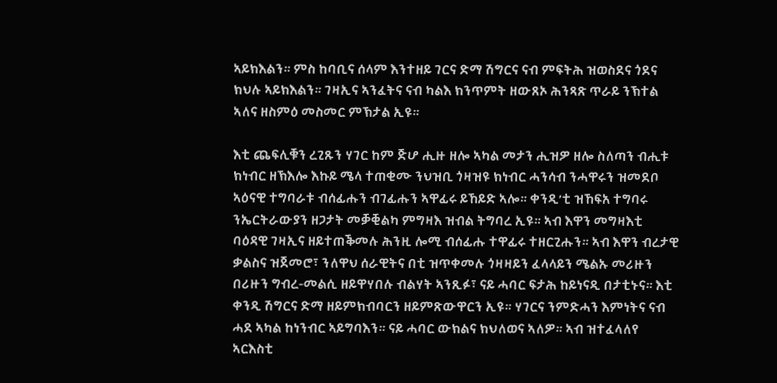ኣይክእልን። ምስ ከባቢና ሰላም እንተዘይ ገርና ድማ ሽግርና ናብ ምፍትሕ ዝወስደና ጎደና ክህሉ ኣይክእልን። ገዛኢና ኣንፈትና ናብ ካልእ ክንጥምት ዘውጸኦ ሕንጻጽ ጥራይ ንኽተል ኣለና ዘስምዕ መስመር ምኽታል ኢዩ።

እቲ ጨፍሊቑን ረጊጹን ሃገር ከም ጅሆ ሒዙ ዘሎ ኣካል መታን ሒዝዎ ዘሎ ስለጣን ብሒቱ ክነብር ዘኽእሎ እኩይ ሜላ ተጠቂሙ ንህዝቢ ጎዛዝዩ ክነብር ሓንሳብ ንሓዋሩን ዝመደቦ ኣዕናዊ ተግባራቱ ብሰፊሑን ብገፊሑን ኣዋፊሩ ይኸይድ ኣሎ። ቀንዲ’ቲ ዝኸፍአ ተግባሩ ንኤርትራውያን ዘጋታት መቓቒልካ ምግዛእ ዝብል ትግባረ ኢዩ። ኣብ እዋን መግዛእቲ ባዕዳዊ ገዛኢና ዘይተጠቕመሉ ሕንዚ ሎሚ ብሰፊሑ ተዋፊሩ ተዘርጊሑን። ኣብ እዋን ብረታዊ ቃልስና ዝጀመሮ፣ ንለዋህ ሰራዊትና በቲ ዝጥቀመሉ ጎዛዛይን ፈላላይን ሜልኡ መሪዙን በሪዙን ግብረ-መልሲ ዘይዋሃበሉ ብልሃት ኣንጺፉ፣ ናይ ሓባር ፍታሕ ከይነናዲ በታቲኑና። እቲ ቀንዲ ሽግርና ድማ ዘይምክብባርን ዘይምጽውዋርን ኢዩ። ሃገርና ንምድሓን እምነትና ናብ ሓደ ኣካል ከነንብር ኣይግባእን። ናይ ሓባር ውክልና ክህለወና ኣለዎ። ኣብ ዝተፈላለየ ኣርእስቲ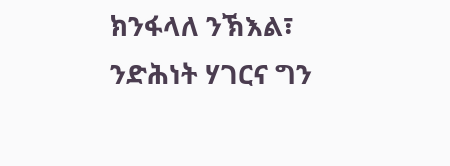ክንፋላለ ንኽእል፣ ንድሕነት ሃገርና ግን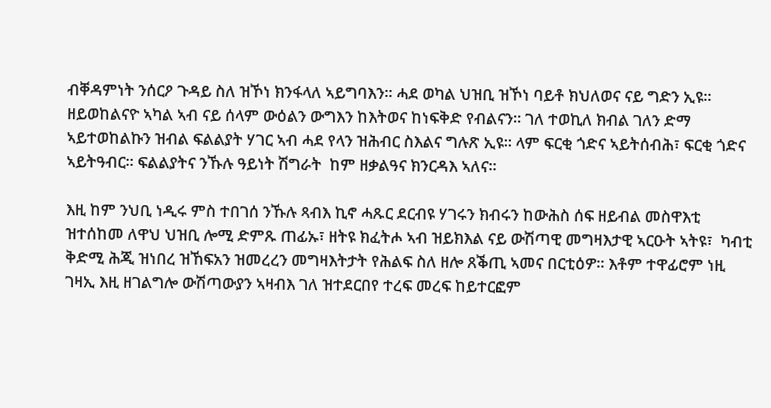ብቐዳምነት ንሰርዖ ጉዳይ ስለ ዝኾነ ክንፋላለ ኣይግባእን። ሓደ ወካል ህዝቢ ዝኾነ ባይቶ ክህለወና ናይ ግድን ኢዩ። ዘይወከልናዮ ኣካል ኣብ ናይ ሰላም ውዕልን ውግእን ከእትወና ከነፍቅድ የብልናን። ገለ ተወኪለ ክብል ገለን ድማ ኣይተወከልኩን ዝብል ፍልልያት ሃገር ኣብ ሓደ የላን ዝሕብር ስእልና ግሉጽ ኢዩ። ላም ፍርቂ ጎድና ኣይትሰብሕ፣ ፍርቂ ጎድና ኣይትዓብር። ፍልልያትና ንኹሉ ዓይነት ሽግራት  ከም ዘቃልዓና ክንርዳእ ኣለና።

እዚ ከም ንህቢ ነዲሩ ምስ ተበገሰ ንኹሉ ጻብእ ኪኖ ሓጹር ደርብዩ ሃገሩን ክብሩን ከውሕስ ሰፍ ዘይብል መስዋእቲ ዝተሰከመ ለዋህ ህዝቢ ሎሚ ድምጹ ጠፊኡ፣ ዘትዩ ክፈትሖ ኣብ ዝይክእል ናይ ውሽጣዊ መግዛእታዊ ኣርዑት ኣትዩ፣  ካብቲ ቅድሚ ሕጂ ዝነበረ ዝኸፍአን ዝመረረን መግዛእትታት የሕልፍ ስለ ዘሎ ጸቕጢ ኣመና በርቲዕዎ። እቶም ተዋፊሮም ነዚ ገዛኢ እዚ ዘገልግሎ ውሽጣውያን ኣዛብእ ገለ ዝተደርበየ ተረፍ መረፍ ከይተርፎም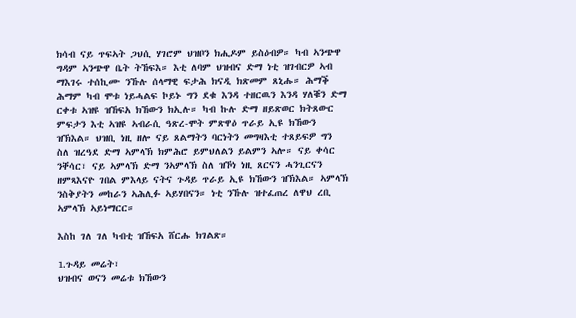ክሳብ ናይ ጥፍኣት ጋህሲ ሃገሮም ህዝቦን ክሒዶም ይስዕብዎ። ካብ ኣንጭዋ ግዳም ኣንጭዋ ቤት ትኸፍእ። እቲ ለባም ህዝብና ድማ ነቲ ዝገብርዎ ኣብ ማእገሩ ተሰኪሙ ንኹሉ ሰላማዊ ፍታሕ ክናዲ ክጽመም ጸኒሑ። ሕማቕ ሕማም ካብ ሞቱ ነይሓልፍ ኮይኑ ግን ደቁ እንዳ ተዘርዉን እንዳ ሃለቑን ድማ ርቀቱ ኣዝዩ ዝኸፍአ ክኸውን ክኢሉ። ካብ ኩሉ ድማ ዘይጽወር ክትጸውር ምፍታን እቲ ኣዝዩ ኣብራሲ ዓጽረ-ሞት ምጽዋዕ ጥራይ ኢዩ ክኸውን ዝኽእል። ህዝቢ ነዚ ዘሎ ናይ ጸልማትን ባርነትን መግዛእቲ ተጸይፍዎ ግን ስለ ዝረዓደ ድማ ኣምላኽ ክምሕሮ ይምህለልን ይልምን ኣሎ። ናይ ቀሳር ንቐሳር፣ ናይ ኣምላኽ ድማ ንኣምላኽ ስለ ዝኾነ ነዚ ጸርናን ሓንጊርናን ዘምጻእናዮ ገበል ምእላይ ናትና ጉዳይ ጥራይ ኢዩ ክኸውን ዝኽእል። ኣምላኽ ንስቅያትን መከራን ኣሕሊፉ ኣይሃበናን። ነቲ ንኹሉ ዝተፈጠረ ለዋህ ረቢ ኣምላኽ ኣይነማርር።

እስከ ገለ ገለ ካብቲ ዝኸፍአ ሸርሑ ክገልጽ።

1.ጉዳይ መሬት፣
ህዝብና ወናን መሬቱ ክኸውን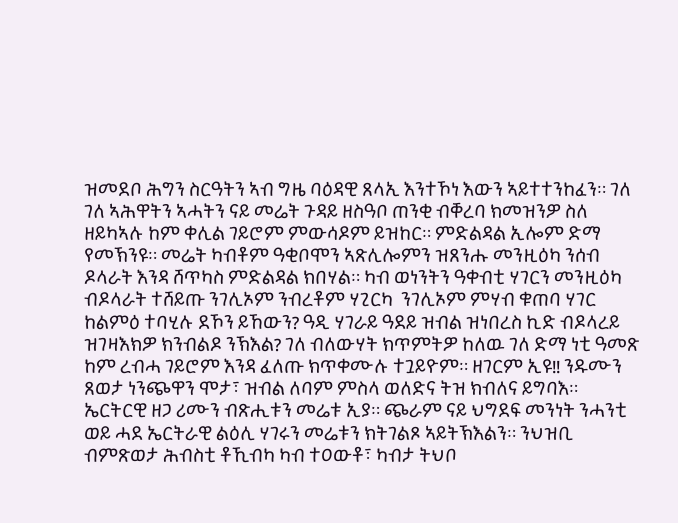ዝመደቦ ሕግን ስርዓትን ኣብ ግዜ ባዕዳዊ ጸላኢ እንተኾነ እውን ኣይተተንከፈን። ገለ ገለ ኣሕዋትን ኣሓትን ናይ መሬት ጉዳይ ዘስዓቦ ጠንቂ ብቐረባ ክመዝንዎ ስለ ዘይካኣሉ ከም ቀሊል ገይሮም ምውሳዶም ይዝከር። ምድልዳል ኢሎም ድማ የመኽንዩ። መሬት ካብቶም ዓቂቦሞን ኣጽሊሎምን ዝጸንሑ መንዚዕካ ንሰብ ዶላራት እንዳ ሸጥካስ ምድልዳል ክበሃል። ካብ ወነንትን ዓቀብቲ ሃገርን መንዚዕካ ብዶላራት ተሸይጡ ንገሊኦም ንብረቶም ሃጊርካ  ንገሊኦም ምሃብ ቁጠባ ሃገር ከልምዕ ተባሂሉ ደኾን ይኸውን? ዓዲ ሃገራይ ዓደይ ዝብል ዝነበረስ ኪድ ብዶላረይ ዝገዛእክዎ ክንብልዶ ንኽእል? ገለ ብለውሃት ክጥምትዎ ከለዉ ገለ ድማ ነቲ ዓመጽ ከም ረብሓ ገይሮም እንዳ ፈለጡ ክጥቀሙሉ ተጓይዮም። ዘገርም ኢዩ!! ንዱሙን ጸወታ ነንጭዋን ሞታ፣ ዝብል ለባም ምስላ ወለድና ትዝ ክብለና ይግባእ። ኤርትርዊ ዘጋ ሪሙን ብጽሒቱን መሬቱ ኢያ። ጭራም ናይ ህግደፍ መንነት ንሓንቲ ወይ ሓደ ኤርትራዊ ልዕሊ ሃገሩን መሬቱን ክትገልጾ ኣይትኽእልን። ንህዝቢ ብምጽወታ ሕብስቲ ቶኺብካ ካብ ተዐውቶ፣ ካብታ ትህቦ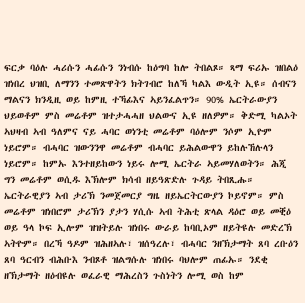ፍርቃ ባዕሉ ሓሪሱን ሓፊሱን ንነብሱ ከዕግባ ከሎ ትበልጾ። ጻማ ፍሪኡ ዝበልዕ ዝነበረ ህዝቢ ለማንን ተመጽዋትን ክትገብሮ ከለኻ ካልእ ውዲት ኢዩ። ሰብናን ማልናን ክንዲዚ ወይ ከምዚ ተኻፊእና ኣይንፈልጥን። 90% ኤርትራውያን ህይወቶም ምስ መሬቶም ዝተታሓሓዘ ህልውና ኢዩ ዘለዎም። ቅድሚ ካልኦት ኣህዛብ ኣብ ዓለምና ናይ ሓባር ወነንቲ መሬቶም ባዕሎም ንሶም ኢዮም ነይሮም። ብሓባር ዝውንንዋ መሬቶም ብሓባር ይሕልውዋን ይከሉኸሉላን ነይሮም። ከምኡ እንተዘይከውን ነይሩ ሎሚ ኤርትራ ኣይመሃለወትን። ሕጂ ግን መሬቶም ወሲዱ እኽሎም ክሳብ ዘይዓጽድሉ ጉዳይ ትበጺሑ። ኤርትራዊያን ኣብ ታሪኽ ንመጀመርያ ግዜ ዘይኤርትርውያን ኮይኖም። ምስ መሬቶም ዝነበሮም ታሪኽን ያታን ሃሲሱ ኣብ ትሕቲ ጽላል ዳዕሮ ወይ መቒዕ ወይ ዓላ ኮፍ ኢሎም ዝዝትይሉ ዝነበሩ ውራይ ከባቢኦም ዘይትዩሉ መድረኽ ኣትዮም። በረኻ ዓዶም ዝሕዘኣሉ፣ ዝሰዓረሉ፣ ብሓባር ንዘኽታማት ጸባ ረቡዕን ጸባ ዓርብን ብሕቡእ ንብጾቶ ዝልግሱሉ ዝነበሩ ባህሎም ጠፊኡ። ንደቂ ዘኽታማት ዘዕብዩሉ ወፈራዊ ማሕረስን ጉስነትን ሎሚ ወስ ከም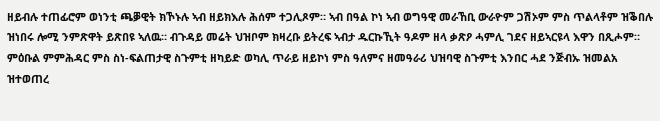ዘይብሉ ተጠፊሮም ወነንቲ ጫቓዊት ክኾኑሉ ኣብ ዘይክእሉ ሕሰም ተጋሊጾም። ኣብ በዓል ኮነ ኣብ ወግዓዊ መራኸቢ ውራዮም ጋሽኦም ምስ ጥልላቶም ዝቕበሉ ዝነበሩ ሎሚ ንምጽዋት ይጽበዩ ኣለዉ። ብጉዳይ መሬት ህዝቦም ክዛረቡ ይትረፍ ኣብታ ዱርኩኺት ዓዶም ዘላ ቃጽዖ ሓምሊ ገደና ዘይኣርዩላ እዋን በጺሖም። ምዕቡል ምምሕዳር ምስ ስነ-ፍልጠታዊ ስጉምቲ ዘካይድ ወካሊ ጥራይ ዘይኮነ ምስ ዓለምና ዘመዓራሪ ህዝባዊ ስጉምቲ እንበር ሓደ ንጅብኡ ዝመልአ ዝተወጠረ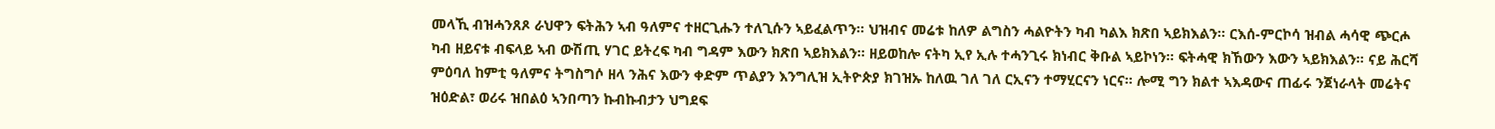መላኺ ብዝሓንጸጾ ራህዋን ፍትሕን ኣብ ዓለምና ተዘርጊሑን ተለጊሱን ኣይፈልጥን። ህዝብና መሬቱ ከለዎ ልግስን ሓልዮትን ካብ ካልእ ክጽበ ኣይክእልን። ርእሰ-ምርኮሳ ዝብል ሓሳዊ ጭርሖ ካብ ዘይናቱ ብፍላይ ኣብ ውሽጢ ሃገር ይትረፍ ካብ ግዳም እውን ክጽበ ኣይክእልን። ዘይወከሎ ናትካ ኢየ ኢሉ ተሓንጊሩ ክነብር ቅቡል ኣይኮነን። ፍትሓዊ ክኸውን እውን ኣይክእልን። ናይ ሕርሻ ምዕባለ ከምቲ ዓለምና ትግስግሶ ዘላ ንሕና እውን ቀድም ጥልያን እንግሊዝ ኢትዮጵያ ክገዝኡ ከለዉ ገለ ገለ ርኢናን ተማሂርናን ነርና። ሎሚ ግን ክልተ ኣእዳውና ጠፊሩ ንጀነራላት መሬትና ዝዕድል፣ ወሪሩ ዝበልዕ ኣንበጣን ኩብኩብታን ህግደፍ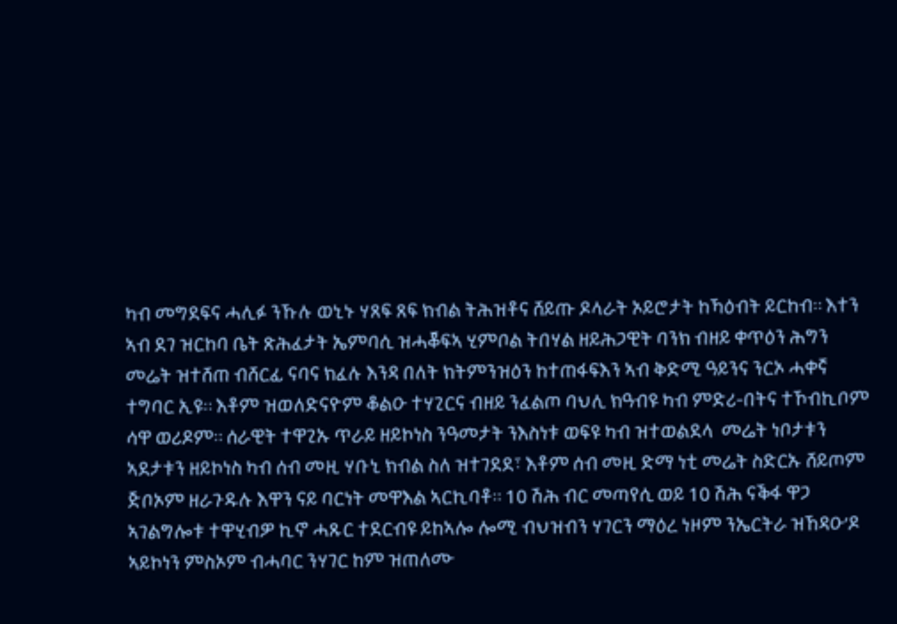ካብ መግደፍና ሓሊፉ ንኹሉ ወኒኑ ሃጸፍ ጸፍ ክብል ትሕዝቶና ሸይጡ ዶላራት ኦይሮታት ከኻዕብት ይርከብ። እተን ኣብ ደገ ዝርከባ ቤት ጽሕፈታት ኤምባሲ ዝሓቖፍኣ ሂምቦል ትበሃል ዘይሕጋዊት ባንክ ብዘይ ቀጥዕን ሕግን መሬት ዝተሸጠ ብሸርፊ ናባና ክፈሉ እንዳ በለት ክትምንዝዕን ከተጠፋፍእን ኣብ ቅድሚ ዓይንና ንርኦ ሓቀኛ ተግባር ኢዩ። እቶም ዝወለድናዮም ቆልዑ ተሃጊርና ብዘይ ንፈልጦ ባህሊ ክዓብዩ ካብ ምድሪ-በትና ተኾብኪቦም ሳዋ ወሪዶም። ሰራዊት ተዋጊኡ ጥራይ ዘይኮነስ ንዓመታት ንእስነቱ ወፍዩ ካብ ዝተወልደላ  መሬት ነቦታቱን ኣደታቱን ዘይኮነስ ካብ ሰብ መዚ ሃቡኒ ክብል ስለ ዝተገደደ፣ እቶም ሰብ መዚ ድማ ነቲ መሬት ስድርኡ ሸይጦም ጅቦኦም ዘራጉዱሉ እዋን ናይ ባርነት መዋእል ኣርኪባቶ። 10 ሽሕ ብር መጣየሲ ወይ 10 ሽሕ ናቕፋ ዋጋ ኣገልግሎቱ ተዋሂብዎ ኪኖ ሓጹር ተደርብዩ ይከኣሎ ሎሚ ብህዝብን ሃገርን ማዕረ ነዞም ንኤርትራ ዝኸዳዑ’ዶ ኣይኮነን ምስኦም ብሓባር ንሃገር ከም ዝጠለሙ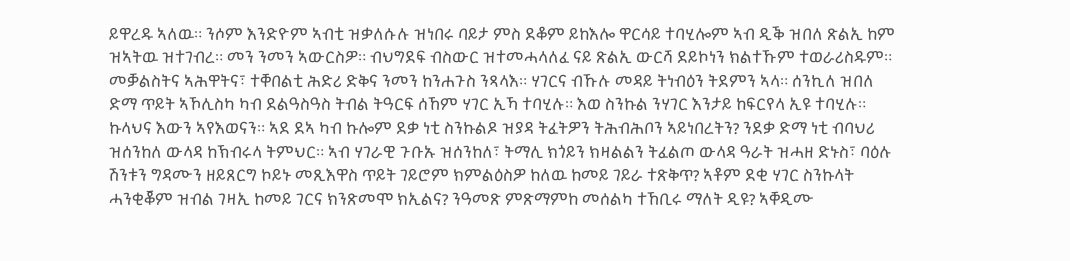ይዋረዱ ኣለዉ። ንሶም እንድዮም ኣብቲ ዝቃለሱሉ ዝነበሩ ባይታ ምስ ደቆም ይከእሎ ዋርሳይ ተባሂሎም ኣብ ዲቕ ዝበለ ጽልኢ ከም ዝኣትዉ ዝተገብረ። መን ንመን ኣውርስዎ። ብህግደፍ ብስውር ዝተመሓላለፈ ናይ ጽልኢ ውርሻ ደይኮነን ክልተኹም ተወራሪስዱም። መቓልስትና ኣሕዋትና፣ ተቐበልቲ ሕድሪ ድቅና ንመን ከንሐጉስ ንጻላእ። ሃገርና ብኹሉ መዳይ ትነብዕን ትደምን ኣላ። ሰንኪለ ዝበለ ድማ ጥይት ኣኾሊስካ ካብ ደልዓስዓስ ትብል ትዓርፍ ሰኸም ሃገር ኢኻ ተባሂሉ። እወ ስንኩል ንሃገር እንታይ ከፍርየላ ኢዩ ተባሂሉ። ኩላህና እውን ኣየእወናን። ኣደ ደኣ ካብ ኩሎም ደቃ ነቲ ስንኩልዶ ዝያዳ ትፈትዎን ትሕብሕቦን ኣይነበረትን? ንደቃ ድማ ነቲ ብባህሪ ዝሰንከለ ውላዳ ከኽብሩላ ትምህር። ኣብ ሃገራዊ ጉቡኡ ዝሰንከለ፣ ትማሊ ክጎይን ክዛልልን ትፈልጦ ውላዳ ዓራት ዝሓዘ ድኑስ፣ ባዕሉ ሽንቱን ግዳሙን ዘይጸርግ ኮይኑ መጺእዋስ ጥይት ገይሮም ክምልዕስዎ ከለዉ ከመይ ገይራ ተጽቅጥ? ኣቶም ደቂ ሃገር ስንኩላት ሓንቂቖም ዝብል ገዛኢ ከመይ ገርና ክንጽመሞ ክኢልና? ንዓመጽ ምጽማምከ መሰልካ ተኸቢሩ ማለት ዲዩ? ኣቐዲሙ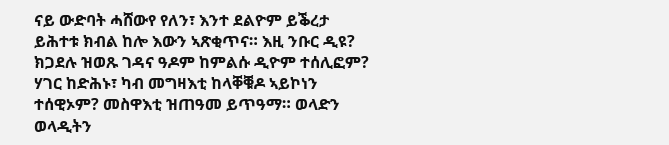ናይ ውድባት ሓሸውየ የለን፣ እንተ ደልዮም ይቕረታ ይሕተቱ ክብል ከሎ እውን ኣጽቂጥና። እዚ ንቡር ዲዩ? ክጋደሉ ዝወጹ ገዳና ዓዶም ከምልሱ ዲዮም ተሰሊፎም? ሃገር ከድሕኑ፣ ካብ መግዛእቲ ከላቐቑዶ ኣይኮነን ተሰዊኦም? መስዋእቲ ዝጠዓመ ይጥዓማ። ወላድን ወላዲትን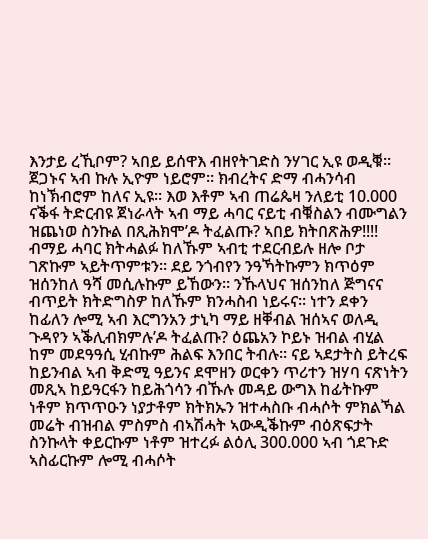እንታይ ረኺቦም? ኣበይ ይሰዋእ ብዘየትገድስ ንሃገር ኢዩ ወዲቑ። ጀጋኑና ኣብ ኩሉ ኢዮም ነይሮም። ክብረትና ድማ ብሓንሳብ ከነኽብሮም ከለና ኢዩ። እወ እቶም ኣብ ጠሬጴዛ ንለይቲ 10.000 ናቕፋ ትድርብዩ ጀነራላት ኣብ ማይ ሓባር ናይቲ ብቑስልን ብሙግልን ዝጨነወ ስንኩል በጺሕክሞ’ዶ ትፈልጡ? ኣበይ ክትበጽሕዎ!!!! ብማይ ሓባር ክትሓልፉ ከለኹም ኣብቲ ተደርብይሉ ዘሎ ቦታ ገጽኩም ኣይትጥምቱን። ደይ ንጎብየን ንዓኻትኩምን ክጥዕም ዝሰንከለ ዓሻ መሲሉኩም ይኸውን። ንኹላህና ዝሰንከለ ጅግናና ብጥይት ክትድግስዎ ከለኹም ክንሓስብ ነይሩና። ነተን ደቀን ከፊለን ሎሚ ኣብ እርግንአን ታኒካ ማይ ዘቐብል ዝሰኣና ወለዲ ጉዳየን ኣቕሊብክምሉ’ዶ ትፈልጡ? ዕጨአን ኮይኑ ዝብል ብሂል ከም መደዓዓሲ ሂብኩም ሕልፍ እንበር ትብሉ። ናይ ኣደታትስ ይትረፍ ከይንብል ኣብ ቅድሚ ዓይንና ደሞዘን ወርቀን ጥሪተን ዝሃባ ናጽነትን መጺኣ ከይዓርፋን ከይሕጎሳን ብኹሉ መዳይ ውግእ ከፊትኩም ነቶም ክጥጥዑን ነያታቶም ክትክኡን ዝተሓስቡ ብሓሶት ምክልኻል መሬት ብዝብል ምስምስ ብኣሽሓት ኣውዲቕኩም ብዕጽፍታት ስንኩላት ቀይርኩም ነቶም ዝተረፉ ልዕሊ 300.000 ኣብ ጎደጉድ ኣስፊርኩም ሎሚ ብሓሶት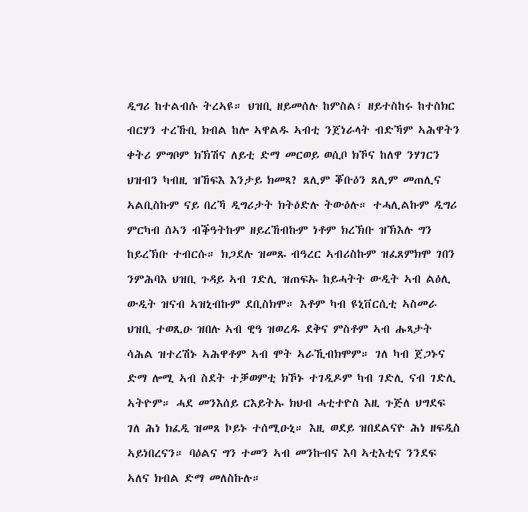ዲግሪ ከተልብሱ ትረኣዩ። ህዝቢ ዘይመሰሉ ከምስል፣ ዘይተስከሩ ከተስክር ብርሃን ተረኹቢ ክብል ከሎ ኣዋልዱ ኣብቲ ንጀነራላት ብድኻም ኣሕዋትን ቀትሪ ምግቦም ክኽሽና ለይቲ ድማ መርወይ ወሲቦ ክኾና ከለዋ ንሃገርን ህዝብን ካብዚ ዝኸፍእ እንታይ ክመጻ? ጸሊም ቖቡዕን ጸሊም መጠሊና ኣልቢስኩም ናይ በረኻ ዲግሪታት ክትዕድሉ ትውዕሉ። ተሓሊልኩም ዲግሪ ምርካብ ሰኣን ብቕዓትኩም ዘይረኸብኩም ነቶም ክረኽቡ ዝኽእሉ ግን ከይረኽቡ ተብርሱ። ክጋደሉ ዝመጹ ብዓረር ኣብሪስኩም ዝፈጸምክሞ ገበን ንምሕባእ ህዝቢ ጉዳይ ኣብ ገድሊ ዝጠፍኡ ከይሓትት ውዲት ኣብ ልዕሊ ውዲት ዝናብ ኣዝኒብኩም ደቢስክሞ። እቶም ካብ ዩኒቨርሲቲ ኣስመራ ህዝቢ ተወጺዑ ዝበሉ ኣብ ዊዓ ዝወረዱ ደቅና ምስቶም ኣብ ሑጻታት ሳሕል ዝተረሽኑ ኣሕዋቶም ኣብ ሞት ኣራኺብክሞም። ገለ ካብ ጀጋኑና ድማ ሎሚ ኣብ ስደት ተቓወምቲ ክኾኑ ተገዲዶም ካብ ገድሊ ናብ ገድሊ ኣትዮም። ሓደ መንእሰይ ርእይትኡ ክህብ ሓቲተዮስ እዚ ጉጅለ ህግደፍ ገለ ሕነ ክፈዲ ዝመጸ ኮይኑ ተሰሚዑኒ። እዚ ወደይ ዝበደልናዮ ሕነ ዘፍዲስ ኣይነበረናን። ባዕልና ግን ተመን ኣብ መንኩብና እባ ኣቲእቲና ንንደፍ ኣለና ክብል ድማ መለስኩሉ።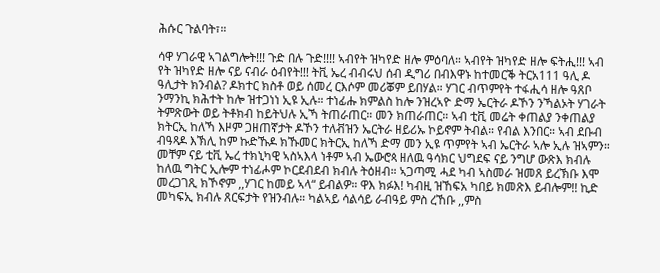ሕሱር ጉልባት፣።

ሳዋ ሃገራዊ ኣገልግሎት!!! ጉድ በሉ ጉድ!!!! ኣብየት ዝካየድ ዘሎ ምዕባለ። ኣብየት ዝካየድ ዘሎ ፍትሒ!!! ኣብ የት ዝካየድ ዘሎ ናይ ናብራ ዕብየት!!! ትቪ ኤረ ብብሩህ ሰብ ዲግሪ በብእዋኑ ከተመርቕ ትርአ111 ዓሊ ዶ ዓሊታት ክንብል? ዶክተር ክስቶ ወይ ሰመረ ርእሶም መሪቖም ይበሃል። ሃገር ብጥምየት ተፋሒሳ ዘሎ ዓጸቦ ንማንኪ ክሕተት ከሎ ዝተጋነነ ኢዩ ኢሉ። ተነፊሑ ክምልስ ከሎ ንዝረኣዮ ድማ ኤርትራ ዶኾን ንኻልኦት ሃገራት ትምጽውት ወይ ትቶክብ ከይትህሉ ኢኻ ትጠራጠር። መን ክጠራጠር። ኣብ ቲቪ መሬት ቀጠልያ ንቀጠልያ ክትርኢ ከለኻ እዞም ጋዘጠኛታት ዶኾን ተለቭዝን ኤርትራ ዘይሪኡ ኮይኖም ትብል። የብል እንበር። ኣብ ደቡብ ብዓጻዶ እኽሊ ከም ኩድኹዶ ክኹመር ክትርኢ ከለኻ ድማ መን ኢዩ ጥምየት ኣብ ኤርትራ ኣሎ ኢሉ ዝኣምን። መቸም ናይ ቲቪ ኤረ ተክኒካዊ ኣስኣእላ ነቶም ኣብ ኤውሮጳ ዘለዉ ዓሳክር ህግደፍ ናይ ንግሆ ውጽእ ክብሉ ከለዉ ግትር ኢሎም ተነፊሖም ኮርደብደብ ክብሉ ትዕዘብ። ኣጋጣሚ ሓደ ካብ ኣስመራ ዝመጸ ይረኽቡ እሞ መረጋገጺ ክኾኖም ,,ሃገር ከመይ ኣላ“ ይብልዎ። ዋእ ክፉእ! ካብዚ ዝኸፍአ ካበይ ክመጽእ ይብሎም!! ኪድ መካፍኢ ክብሉ ጸርፍታት የዝንብሉ። ካልኣይ ሳልሳይ ራብዓይ ምስ ረኸቡ ,,ምስ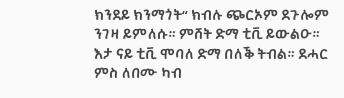ክንደይ ክንማጎት“ ክብሉ ጭርኦም ደጉሎም ንገዛ ይምለሱ። ምሸት ድማ ቲቪ ይውልዑ። እታ ናይ ቲቪ ሞባለ ድማ በለቕ ትብል። ደሓር ምስ ለበሙ ካብ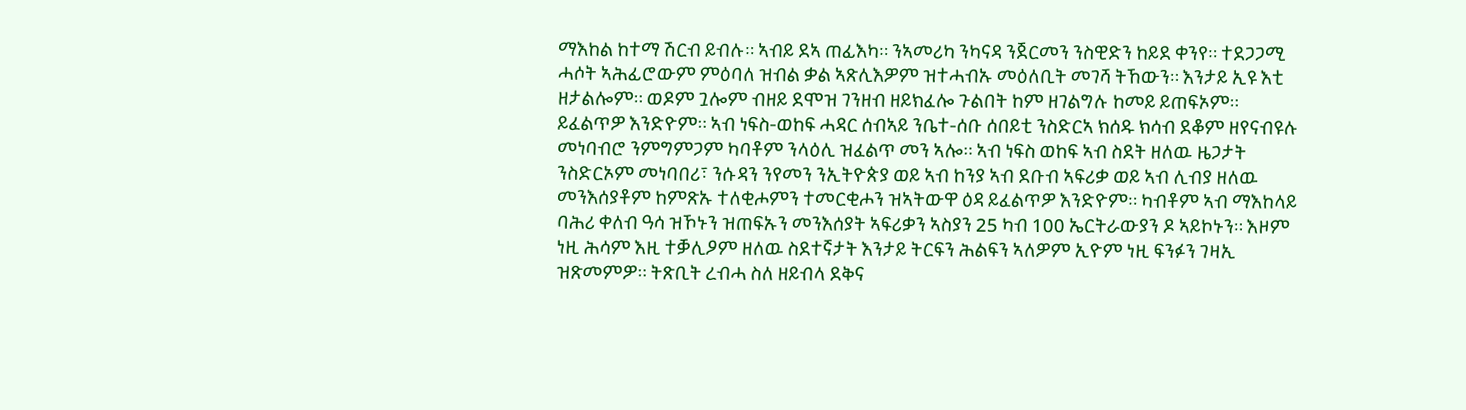ማእከል ከተማ ሽርብ ይብሉ። ኣብይ ደኣ ጠፊእካ። ንኣመሪካ ንካናዳ ንጀርመን ንስዊድን ከይደ ቀንየ። ተደጋጋሚ ሓሶት ኣሕፊሮውም ምዕባለ ዝብል ቃል ኣጽሊእዎም ዝተሓብኡ መዕለቢት መገሻ ትኸውን። እንታይ ኢዩ እቲ ዘታልሎም። ወዶም ጓሎም ብዘይ ደሞዝ ገንዘብ ዘይክፈሎ ጉልበት ከም ዘገልግሉ ከመይ ይጠፍኦም። ይፈልጥዎ እንድዮም። ኣብ ነፍስ-ወከፍ ሓዳር ሰብኣይ ንቤተ-ሰቡ ሰበይቲ ንስድርኣ ክሰዱ ክሳብ ደቆም ዘየናብዩሉ መነባብሮ ንምግምጋም ካባቶም ንላዕሊ ዝፈልጥ መን ኣሎ። ኣብ ነፍስ ወከፍ ኣብ ስደት ዘለዉ ዜጋታት ንስድርኦም መነባበሪ፣ ንሱዳን ንየመን ንኢትዮጵያ ወይ ኣብ ከንያ ኣብ ደቡብ ኣፍሪቃ ወይ ኣብ ሊብያ ዘለዉ መንእሰያቶም ከምጽኡ ተለቂሖምን ተመርቂሖን ዝኣትውዋ ዕዳ ይፈልጥዎ እንድዮም። ካብቶም ኣብ ማእከላይ ባሕሪ ቀለብ ዓሳ ዝኾኑን ዝጠፍኡን መንእሰያት ኣፍሪቃን ኣስያን 25 ካብ 100 ኤርትራውያን ዶ ኣይኮኑን። እዞም ነዚ ሕሳም እዚ ተቓሊዖም ዘለዉ ስደተኛታት እንታይ ትርፍን ሕልፍን ኣለዎም ኢዮም ነዚ ፍንፉን ገዛኢ ዝጽመምዎ። ትጽቢት ረብሓ ስለ ዘይብላ ደቅና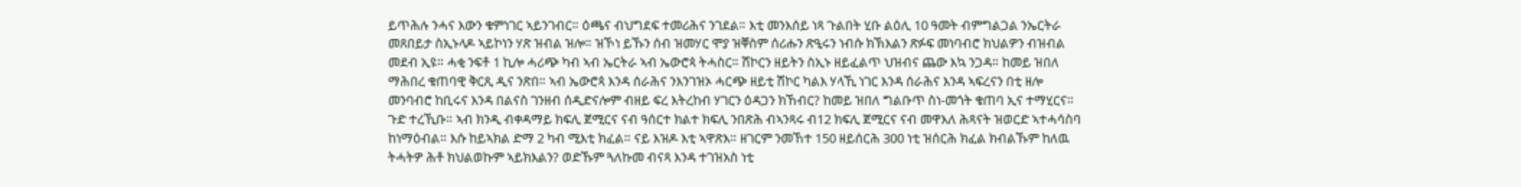ይጥሕሉ ንሓና እውን ቁምነገር ኣይንገብር። ዕጫና ብህግደፍ ተመሪሕና ንገደል። እቲ መንእሰይ ነጻ ጉልበት ሂቡ ልዕሊ 10 ዓመት ብምግልጋል ንኤርትራ መጸበይታ ስኢኑላዶ ኣይኮነን ሃጽ ዝብል ዝሎ። ዝኾነ ይኹን ሰብ ዝመሃር ሞያ ዝቐስም ሰሪሑን ጽዒሩን ነብሱ ክኽእልን ጽፉፍ መነባብሮ ክህልዎን ብዝብል መደብ ኢዩ። ሓቂ ንፍቶ 1 ኪሎ ሓሪጭ ካብ ኣብ ኤርትራ ኣብ ኤውሮጳ ትሓስር። ሽኮርን ዘይትን ስኢኑ ዘይፈልጥ ህዝብና ጨው እኳ ንጋዳ። ከመይ ዝበለ ማሕበረ ቁጠባዊ ቅርጺ ዲና ንጽበ። ኣብ ኤውሮጳ እንዳ ሰራሕና ንእንገዝኦ ሓርጭ ዘይቲ ሽኮር ካልእ ሃላኺ ነገር እንዳ ሰራሕና እንዳ ኣፍረናን በቲ ዘሎ መንባብሮ ከቢሩና እንዳ በልናስ ገንዘብ ሰዲድናሎም ብዘይ ፍረ እትረከብ ሃገርን ዕዳጋን ክኸብር? ከመይ ዝበለ ግልቡጥ ስነ-መጎት ቁጠባ ኢና ተማሂርና። ጉድ ተረኺቡ። ኣብ ክንዲ ብቀዳማይ ክፍሊ ጀሚርና ናብ ዓሰርተ ክልተ ክፍሊ ንበጽሕ ብኣንጻሩ ብ12 ክፍሊ ጀሚርና ናብ መዋእለ ሕጻናት ዝወርድ ኣተሓሳስባ ከነማዕብል። እሱ ከይኣክል ድማ 2 ካብ ሚእቲ ክፈል። ናይ እዝዶ እቲ ኣዋጽእ። ዘገርም ንመኸተ 150 ዘይሰርሕ 300 ነቲ ዝሰርሕ ክፈል ክብልኹም ከለዉ ትሓትዎ ሕቶ ክህልወኩም ኣይክእልን? ወድኹም ጓለኩመ ብናጻ እንዳ ተገዝአስ ነቲ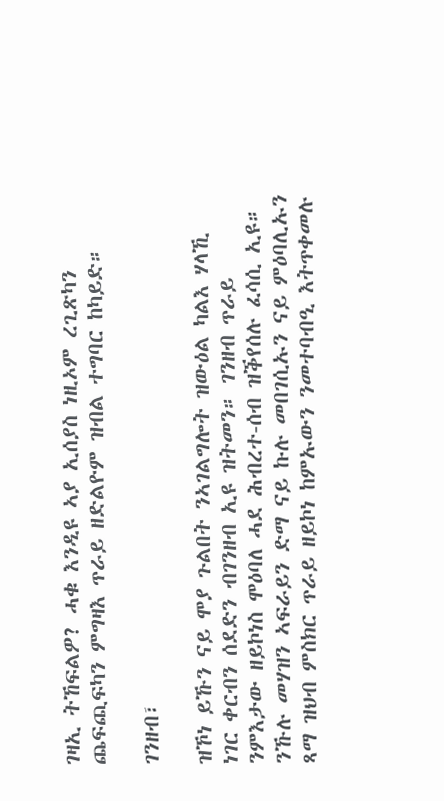ገዛኢ ትኸፍልዎ? ሓቁ እንዲዩ ኣያ ኢሰያስ ነዚኦም ረጊጽካን ጨፍጪፍካን ምግዛእ ጥራይ ዘድልዮም ዝብል ተግባር ከካይድ።

ገንዘብ፣

ዝኾነ ይኹን ናይ ሞያ ጉልበት ንኣገልግሎት ዝውዕል ካልእ ሃላኺ ነገር ቀርብን ሰደድን ብገንዘብ ኢዩ ዝትመን። ገንዘብ ጥራይ ንምእታው ዘይኮነስ ሞዕባለ ሓደ ሕብረተ-ሰብ ዝቕየሰሉ ፈሳሲ ኢዩ። ንኹሉ መሃዝን ኣፍራይን ድማ ናይ ኩሉ መበገሲኡን ናይ ምዕባሊኡን ጻማ ዝህብ ምስክር ጥራይ ዘይኮነ ከምኡውን ንመተባብዒ እትጥቀመሉ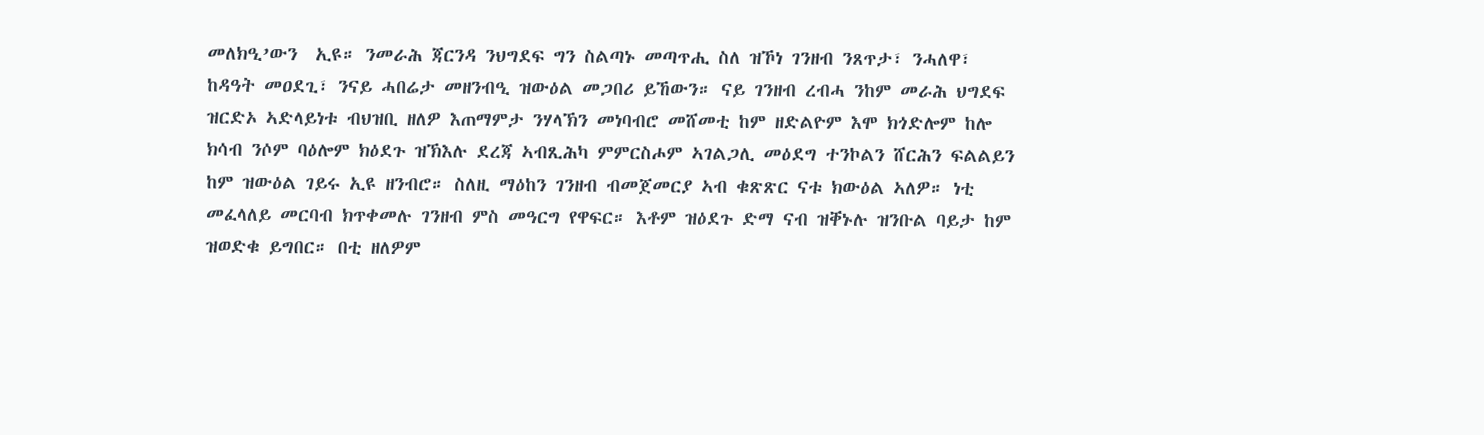መለክዒ’ውን  ኢዩ። ንመራሕ ጃርንዳ ንህግደፍ ግን ስልጣኑ መጣጥሒ ስለ ዝኾነ ገንዘብ ንጸጥታ፣ ንሓለዋ፣ ከዳዓት መዐደጊ፣ ንናይ ሓበሬታ መዘንብዒ ዝውዕል መጋበሪ ይኸውን። ናይ ገንዘብ ረብሓ ንከም መራሕ ህግደፍ ዝርድኦ ኣድላይነቱ ብህዝቢ ዘለዎ እጠማምታ ንሃላኽን መነባብሮ መሸመቲ ከም ዘድልዮም እሞ ክጎድሎም ከሎ ክሳብ ንሶም ባዕሎም ክዕደጉ ዝኽእሉ ደረጃ ኣብጺሕካ ምምርስሖም ኣገልጋሊ መዕደግ ተንኮልን ሸርሕን ፍልልይን ከም ዝውዕል ገይሩ ኢዩ ዘንብሮ። ስለዚ ማዕከን ገንዘብ ብመጀመርያ ኣብ ቁጽጽር ናቱ ክውዕል ኣለዎ። ነቲ መፈላለይ መርባብ ክጥቀመሉ ገንዘብ ምስ መዓርግ የዋፍር። እቶም ዝዕደጉ ድማ ናብ ዝቐኑሉ ዝንቡል ባይታ ከም ዝወድቁ ይግበር። በቲ ዘለዎም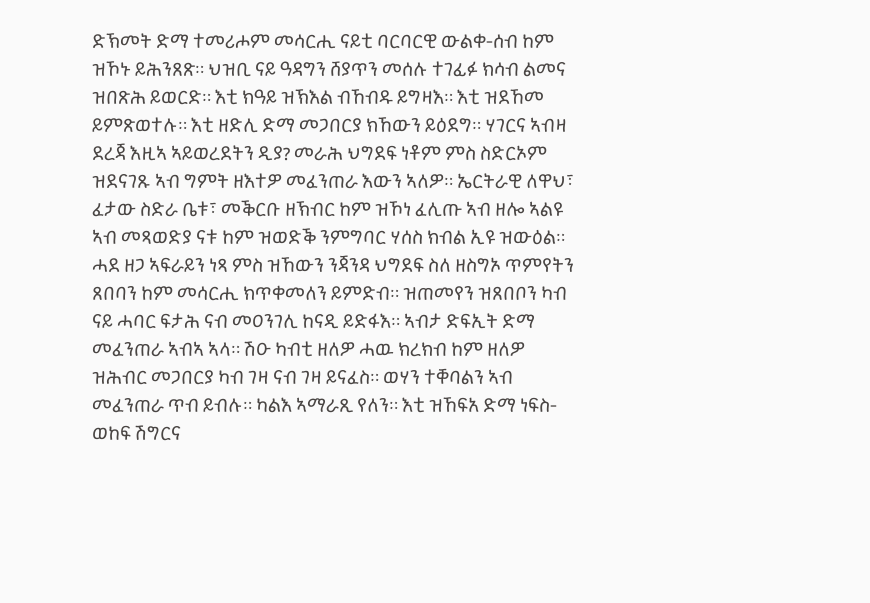ድኽመት ድማ ተመሪሖም መሳርሒ ናይቲ ባርባርዊ ውልቀ-ሰብ ከም ዝኾኑ ይሕንጸጽ። ህዝቢ ናይ ዓዳግን ሸያጥን መሰሉ ተገፊፉ ክሳብ ልመና ዝበጽሕ ይወርድ። እቲ ክዓይ ዝኽእል ብኸብዱ ይግዛእ። እቲ ዝደኸመ ይምጽወተሉ። እቲ ዘድሊ ድማ መጋበርያ ክኸውን ይዕደግ። ሃገርና ኣብዛ ደረጃ እዚኣ ኣይወረደትን ዲያ? መራሕ ህግደፍ ነቶም ምስ ስድርኦም ዝደናገጹ ኣብ ግምት ዘእተዎ መፈንጠራ እውን ኣለዎ። ኤርትራዊ ለዋህ፣ ፈታው ስድራ ቤቱ፣ መቕርቡ ዘኽብር ከም ዝኾነ ፈሊጡ ኣብ ዘሎ ኣልዩ ኣብ መጻወድያ ናቱ ከም ዝወድቕ ንምግባር ሃሰስ ክብል ኢዩ ዝውዕል። ሓደ ዘጋ ኣፍራይን ነጻ ምስ ዝኸውን ንጃንዳ ህግደፍ ስለ ዘስግኦ ጥምየትን ጸበባን ከም መሳርሒ ክጥቀመለን ይምድብ። ዝጠመየን ዝጸበቦን ካብ ናይ ሓባር ፍታሕ ናብ መዐንገሊ ከናዲ ይድፋእ። ኣብታ ድፍኢት ድማ መፈንጠራ ኣብኣ ኣላ። ሽዑ ካብቲ ዘለዎ ሓዉ ክረክብ ከም ዘለዎ ዝሕብር መጋበርያ ካብ ገዛ ናብ ገዛ ይናፈስ። ወሃን ተቐባልን ኣብ መፈንጠራ ጥብ ይብሉ። ካልእ ኣማራጺ የለን። እቲ ዝኸፍአ ድማ ነፍስ-ወከፍ ሽግርና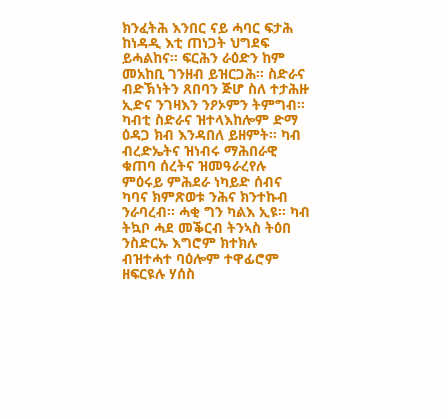ክንፈትሕ እንበር ናይ ሓባር ፍታሕ ከነዳዲ እቲ ጠነጋት ህግደፍ ይሓልከና። ፍርሕን ራዕድን ከም መአከቢ ገንዘብ ይዝርጋሕ። ስድራና ብድኽነትን ጸበባን ጅሆ ስለ ተታሕዙ ኢድና ንገዛእን ንዖኦምን ትምግብ። ካብቲ ስድራና ዝተላእከሎም ድማ ዕዳጋ ክብ እንዳበለ ይዘምት። ካብ ብረድኤትና ዝነብሩ ማሕበራዊ ቁጠባ ሰረትና ዝመዓራረየሉ ምዕሩይ ምሕደራ ነካይድ ሰብና ካባና ክምጽወቱ ንሕና ክንተኩብ ንራባረብ። ሓቂ ግን ካልእ ኢዩ። ካብ ትኳቦ ሓደ መቕርብ ትንኣስ ትዕበ ንስድርኡ እግሮም ክተክሉ ብዝተሓተ ባዕሎም ተዋፊሮም ዘፍርዩሉ ሃሰስ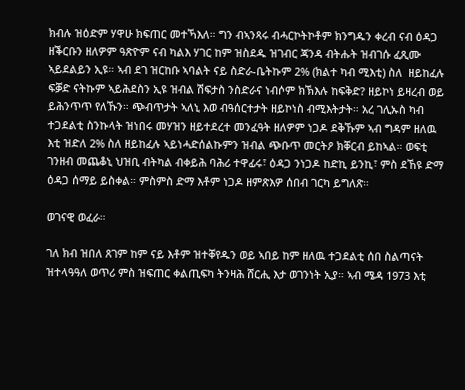ክብሉ ዝዕድም ሃዋሁ ክፍጠር መተኻእለ። ግን ብኣንጻሩ ብሓርኮትኮቶም ክንግዱን ቀረብ ናብ ዕዳጋ ዘቕርቡን ዘለዎም ዓጽዮም ናብ ካልእ ሃገር ከም ዝስደዱ ዝገብር ጃንዳ ብትሑት ዝብገሱ ፈጺሙ ኣይደልይን ኢዩ። ኣብ ደገ ዝርከቡ ኣባልት ናይ ስድራ-ቤትኩም 2% (ክልተ ካብ ሚእቲ) ስለ  ዘይከፈሉ ፍቓድ ናትኩም ኣይሕደስን ኢዩ ዝብል ሽፍታስ ንስድራና ነብሶም ክኽእሉ ከፍቅድ? ዘይኮነ ይዛረብ ወይ ይሕንጥጥ የለኹን። ጭብጥታት ኣለኒ እወ ብዓሰርተታት ዘይኮነስ ብሚእትታት። አረ ገሊኡስ ካብ ተጋደልቲ ስንኩላት ዝነበሩ መሃዝን ዘይተደረተ መንፈዓት ዘለዎም ነጋዶ ደቅኹም ኣብ ግዳም ዘለዉ እቲ ዝድለ 2% ስለ ዘይከፈሉ ኣይነሓድሰልኩምን ዝብል ጭቡጥ መርትዖ ክቐርብ ይከኣል። ወፍቲ ገንዘብ መጨቆኒ ህዝቢ ብትካል ብቀይሕ ባሕሪ ተዋፊሩ፣ ዕዳጋ ንነጋዶ ከድኪ ይንኪ፣ ምስ ደኸዩ ድማ ዕዳጋ ሰማይ ይስቀል። ምስምስ ድማ እቶም ነጋዶ ዘምጽእዎ ሰበብ ገርካ ይግለጽ።

ወገናዊ ወፈራ።

ገለ ክብ ዝበለ ጸገም ከም ናይ እቶም ዝተቐየዱን ወይ ኣበይ ከም ዘለዉ ተጋደልቲ ሰበ ስልጣናት ዝተላዓዓለ ወጥሪ ምስ ዝፍጠር ቀልጢፍካ ትንዛሕ ሸርሒ እታ ወገንነት ኢያ። ኣብ ሜዳ 1973 እቲ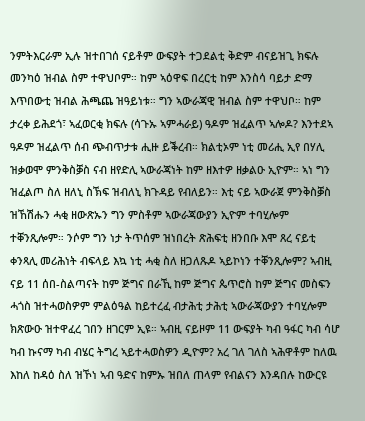ንምትእርራም ኢሉ ዝተበገሰ ናይቶም ውፍያት ተጋደልቲ ቅድም ብናይዝጊ ክፍሉ መንካዕ ዝብል ስም ተዋህቦም። ከም ኣዕዋፍ በረርቲ ከም እንስሳ ባይታ ድማ እጥበውቲ ዝብል ሕጫጨ ዝዓይነቱ። ግን ኣውራጃዊ ዝብል ስም ተዋህቦ። ከም ታረቀ ይሕደጎ፣ ኣፈወርቂ ክፍሉ (ሳጉኡ ኣምሓራይ) ዓዶም ዝፈልጥ ኣሎዶ? እንተደኣ ዓዶም ዝፈልጥ ሰብ ጭብጥታቱ ሒዙ ይቕረብ። ክልቲኦም ነቲ መሪሒ ኢየ በሃሊ ዝቃወሞ ምንቅስቓስ ናብ ዘየድሊ ኣውራጃነት ከም ዘእተዎ ዘቃልዑ ኢዮም። ኣነ ግን ዝፈልጦ ስለ ዘለኒ ስኽፍ ዝብለኒ ክጉዳይ የብለይን። እቲ ናይ ኣውራጀ ምንቅስቓስ ዝኸሽሑን ሓቂ ዘውጽኡን ግን ምስቶም ኣውራጃውያን ኢዮም ተባሂሎም ተቐንጺሎም። ንሶም ግን ነታ ትጥሰም ዝነበረት ጽሕፍቲ ዘንበቡ እሞ ጸረ ናይቲ ቀንጻሊ መሪሕነት ብፍላይ እኳ ነቲ ሓቂ ስለ ዘጋለጹዶ ኣይኮነን ተቐንጺሎም? ኣብዚ ናይ 11 ሰበ-ስልጣናት ከም ጅግና በራኺ ከም ጅግና ጴጥሮስ ከም ጅግና መስፍን ሓጎስ ዝተሓወስዎም ምልዕዓል ከይተረፈ ብታሕቲ ታሕቲ ኣውራጃውያን ተባሂሎም ክጽውዑ ዝተዋፈረ ገበን ዘገርም ኢዩ። ኣብዚ ናይዞም 11 ውፍያት ካብ ዓፋር ካብ ሳሆ ካብ ኩናማ ካብ ብሄር ትግረ ኣይተሓወስዎን ዲዮም? አረ ገለ ገለስ ኣሕዋቶም ከለዉ እከለ ከዳዕ ስለ ዝኾነ ኣብ ዓድና ከምኡ ዝበለ ጠላም የብልናን እንዳበሉ ከውርዩ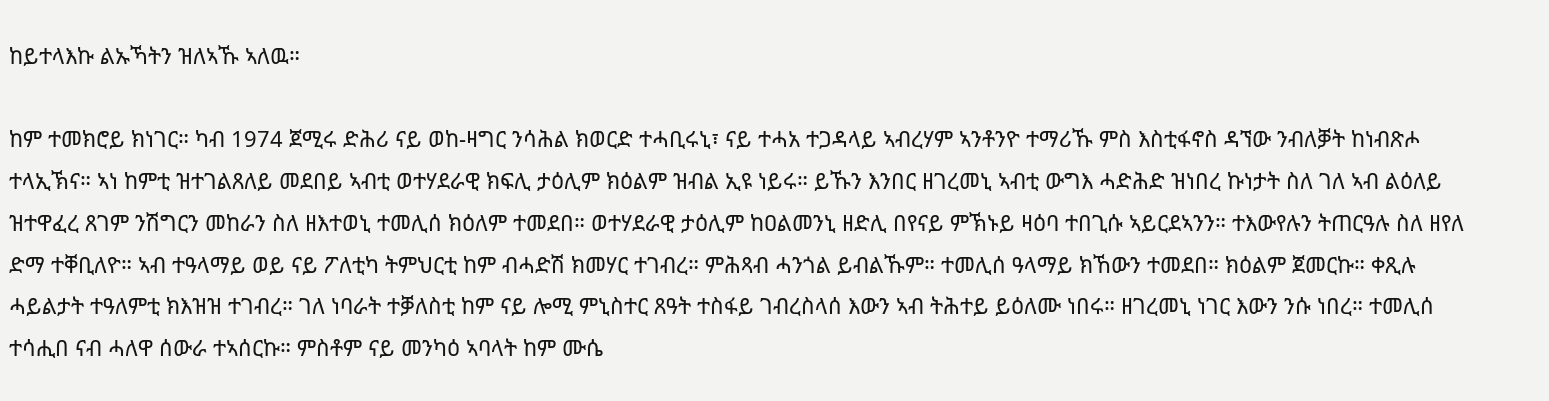ከይተላእኩ ልኡኻትን ዝለኣኹ ኣለዉ።

ከም ተመክሮይ ክነገር። ካብ 1974 ጀሚሩ ድሕሪ ናይ ወከ-ዛግር ንሳሕል ክወርድ ተሓቢሩኒ፣ ናይ ተሓአ ተጋዳላይ ኣብረሃም ኣንቶንዮ ተማሪኹ ምስ እስቲፋኖስ ዳኘው ንብለቓት ከነብጽሖ ተላኢኽና። ኣነ ከምቲ ዝተገልጸለይ መደበይ ኣብቲ ወተሃደራዊ ክፍሊ ታዕሊም ክዕልም ዝብል ኢዩ ነይሩ። ይኹን እንበር ዘገረመኒ ኣብቲ ውግእ ሓድሕድ ዝነበረ ኩነታት ስለ ገለ ኣብ ልዕለይ ዝተዋፈረ ጸገም ንሽግርን መከራን ስለ ዘእተወኒ ተመሊሰ ክዕለም ተመደበ። ወተሃደራዊ ታዕሊም ከዐልመንኒ ዘድሊ በየናይ ምኽኑይ ዛዕባ ተበጊሱ ኣይርደኣንን። ተእውየሉን ትጠርዓሉ ስለ ዘየለ ድማ ተቐቢለዮ። ኣብ ተዓላማይ ወይ ናይ ፖለቲካ ትምህርቲ ከም ብሓድሽ ክመሃር ተገብረ። ምሕጻብ ሓንጎል ይብልኹም። ተመሊሰ ዓላማይ ክኸውን ተመደበ። ክዕልም ጀመርኩ። ቀጺሉ ሓይልታት ተዓለምቲ ክእዝዝ ተገብረ። ገለ ነባራት ተቓለስቲ ከም ናይ ሎሚ ምኒስተር ጸዓት ተስፋይ ገብረስላሰ እውን ኣብ ትሕተይ ይዕለሙ ነበሩ። ዘገረመኒ ነገር እውን ንሱ ነበረ። ተመሊሰ ተሳሒበ ናብ ሓለዋ ሰውራ ተኣሰርኩ። ምስቶም ናይ መንካዕ ኣባላት ከም ሙሴ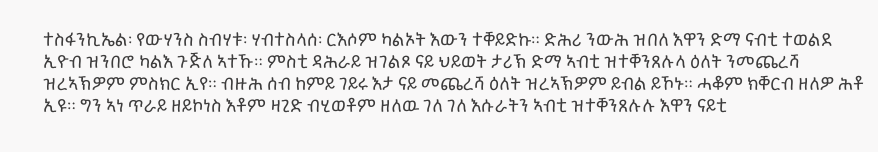ተስፋንኪኤል፡ የውሃንስ ስብሃቱ፡ ሃብተስላሰ፡ ርእሶም ካልኦት እውን ተቐይድኩ። ድሕሪ ንውሕ ዝበለ እዋን ድማ ናብቲ ተወልደ ኢዮብ ዝንበሮ ካልእ ጉጅለ ኣተኹ። ምስቲ ዳሕራይ ዝገልጾ ናይ ህይወት ታሪኽ ድማ ኣብቲ ዝተቐንጸሉላ ዕለት ንመጨረሻ ዝረኣኽዎም ምስክር ኢየ። ብዙሕ ሰብ ከምይ ገይሩ እታ ናይ መጨረሻ ዕለት ዝረኣኽዎም ይብል ይኾኑ። ሓቆም ክቐርብ ዘለዎ ሕቶ ኢዩ። ግን ኣነ ጥራይ ዘይኮነስ እቶም ዛጊድ ብሂወቶም ዘለዉ ገለ ገለ እሱራትን ኣብቲ ዝተቐንጸሉሉ እዋን ናይቲ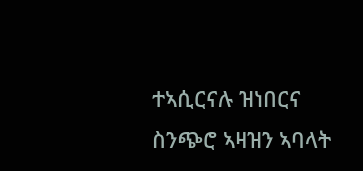ተኣሲርናሉ ዝነበርና ስንጭሮ ኣዛዝን ኣባላት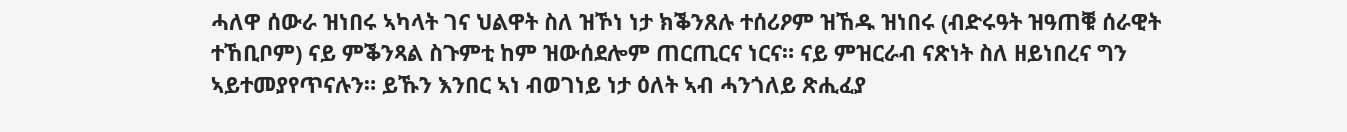ሓለዋ ሰውራ ዝነበሩ ኣካላት ገና ህልዋት ስለ ዝኾነ ነታ ክቕንጸሉ ተሰሪዖም ዝኸዱ ዝነበሩ (ብድሩዓት ዝዓጠቑ ሰራዊት ተኸቢቦም) ናይ ምቕንጻል ስጉምቲ ከም ዝውሰደሎም ጠርጢርና ነርና። ናይ ምዝርራብ ናጽነት ስለ ዘይነበረና ግን ኣይተመያየጥናሉን። ይኹን እንበር ኣነ ብወገነይ ነታ ዕለት ኣብ ሓንጎለይ ጽሒፈያ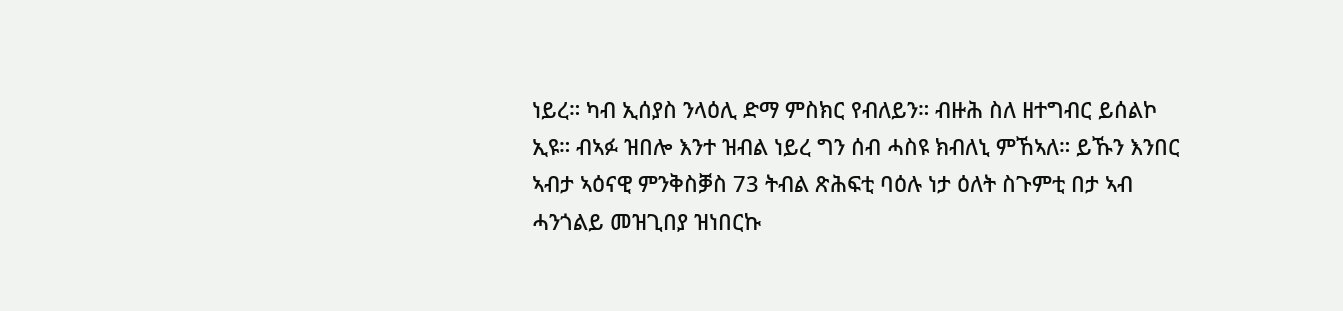ነይረ። ካብ ኢሰያስ ንላዕሊ ድማ ምስክር የብለይን። ብዙሕ ስለ ዘተግብር ይሰልኮ ኢዩ። ብኣፉ ዝበሎ እንተ ዝብል ነይረ ግን ሰብ ሓስዩ ክብለኒ ምኸኣለ። ይኹን እንበር ኣብታ ኣዕናዊ ምንቅስቓስ 73 ትብል ጽሕፍቲ ባዕሉ ነታ ዕለት ስጉምቲ በታ ኣብ ሓንጎልይ መዝጊበያ ዝነበርኩ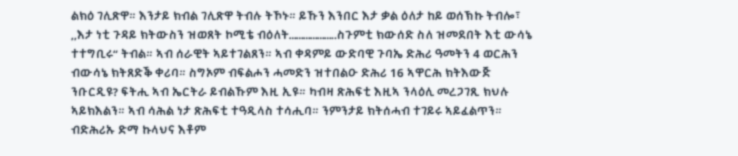ልክዕ ገሊጽዋ። እንታይ ክብል ገሊጽዋ ትብሉ ትኾኑ። ይኹን እንበር እታ ቃል ዕለታ ከይ ወሰኽኩ ትብሎ፣ ,,እታ ነቲ ጉዳይ ክትውስን ዝወጸት ኮሚቴ ብዕለት………………..ስጉምቲ ክውሰድ ስለ ዝመደበት እቲ ውሳኔ ተተግቢሩ“ ትብል። ኣብ ሰራዊት ኣይተገልጸን። ኣብ ቀዳምይ ውድባዊ ጉባኤ ድሕሪ ዓመትን 4 ወርሕን ብውሳኔ ክትጸድቕ ቀሪባ። ስግኦም ብፍልሖን ሓመድን ዝተበልዑ ድሕሪ 16 ኣዋርሕ ክትእውጅ ንቡርዲዩ? ፍትሒ ኣብ ኤርትራ ይብልኹም እዚ ኢዩ። ካብዛ ጽሕፍቲ እዚኣ ንላዕሊ መረጋገጺ ክህሉ ኣይክእልን። ኣብ ሳሕል ነታ ጽሕፍቲ ተዓዲላስ ተሳሒባ። ንምንታይ ክትሰሓብ ተገይሩ ኣይፈልጥን። ብድሕሪኡ ድማ ኩላህና እቶም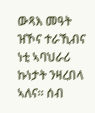ውጻእ መዓት ዝኾና ተራኺብና ነቲ ኣባህራሪ ኩነታት ንዛረበላ ኣለና። ሰብ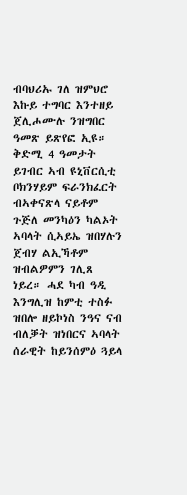ብባህሪኡ ገለ ዝምህሮ እኩይ ተግባር እንተዘይ ጀሊሖሙሉ ንዝግበር ዓመጽ ይጽየፎ ኢዩ። ቅድሚ 4 ዓመታት ይገብር ኣብ ዩኒቨርሲቲ ቦክንሃይም ፍራንክፈርት ብኣቀናጽላ ናይቶም ጉጅለ መንካዕን ካልኦት ኣባላት ሲኣይኤ ዝበሃሉን ጀብሃ ልኢኻቶም ዝብልዎምን ገሊጸ ነይረ። ሓደ ካብ ዓዲ እንግሊዝ ከምቲ ተስፉ ዝበሎ ዘይኮነስ ንዓና ናብ ብለቓት ዝነበርና ኣባላት ሰራዊት ከይንሰምዕ ጓይላ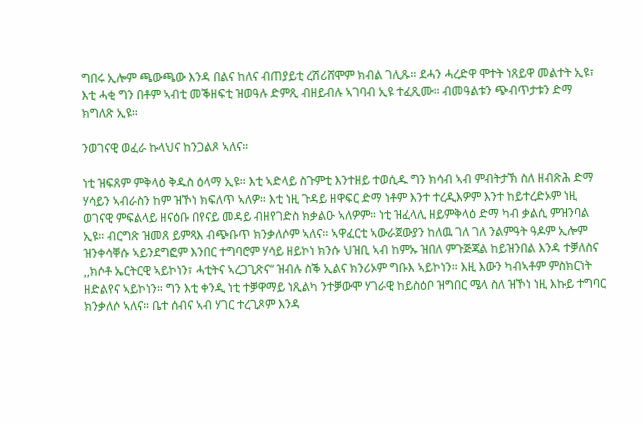ግበሩ ኢሎም ጫውጫው እንዳ በልና ከለና ብጠያይቲ ረሽሪሸሞም ክብል ገሊጹ። ደሓን ሓረድዋ ሞተት ነጸይዋ መልተት ኢዩ፣ እቲ ሓቂ ግን በቶም ኣብቲ መቕዘፍቲ ዝወዓሉ ድምጺ ብዘይብሉ ኣገባብ ኢዩ ተፈጺሙ። ብመዓልቱን ጭብጥታቱን ድማ ክግለጽ ኢዩ።

ንወገናዊ ወፈራ ኩላህና ከንጋልጾ ኣለና።

ነቲ ዝፍጸም ምቅላዕ ቅዱስ ዕላማ ኢዩ። እቲ ኣድላይ ስጉምቲ እንተዘይ ተወሲዱ ግን ክሳብ ኣብ ምብትታኽ ስለ ዘብጽሕ ድማ ሃሳይን ኣብራስን ከም ዝኾነ ክፍለጥ ኣለዎ። እቲ ነዚ ጉዳይ ዘዋፍር ድማ ነቶም እንተ ተረዲእዎም እንተ ከይተረድኦም ነዚ ወገናዊ ምፍልላይ ዘናዕቡ በየናይ መዳይ ብዘየገድስ ክቃልዑ ኣለዎም። ነቲ ዝፈላሊ ዘይምቅላዕ ድማ ካብ ቃልሲ ምዝንባል ኢዩ። ብርግጽ ዝመጸ ይምጻእ ብጭቡጥ ክንቃለሶም ኣለና። ኣዋፈርቲ ኣውራጀውያን ከለዉ ገለ ገለ ንልምዓት ዓዶም ኢሎም ዝንቀሳቐሱ ኣይንደግፎም እንበር ተግባሮም ሃሳይ ዘይኮነ ክንሱ ህዝቢ ኣብ ከምኡ ዝበለ ምጉጅጃል ከይዝንበል እንዳ ተቓለስና ,,ክሶቶ ኤርትርዊ ኣይኮነን፣ ሓቲትና ኣረጋጊጽና“ ዝብሉ ስቕ ኢልና ክንሪኦም ግቡእ ኣይኮነን። እዚ እውን ካብኣቶም ምስክርነት ዘድልየና ኣይኮነን። ግን እቲ ቀንዲ ነቲ ተቓዋማይ ነጺልካ ንተቓውሞ ሃገራዊ ከይስዕቦ ዝግበር ሜላ ስለ ዝኾነ ነዚ እኩይ ተግባር ክንቃለሶ ኣለና። ቤተ ሰብና ኣብ ሃገር ተረጊጾም እንዳ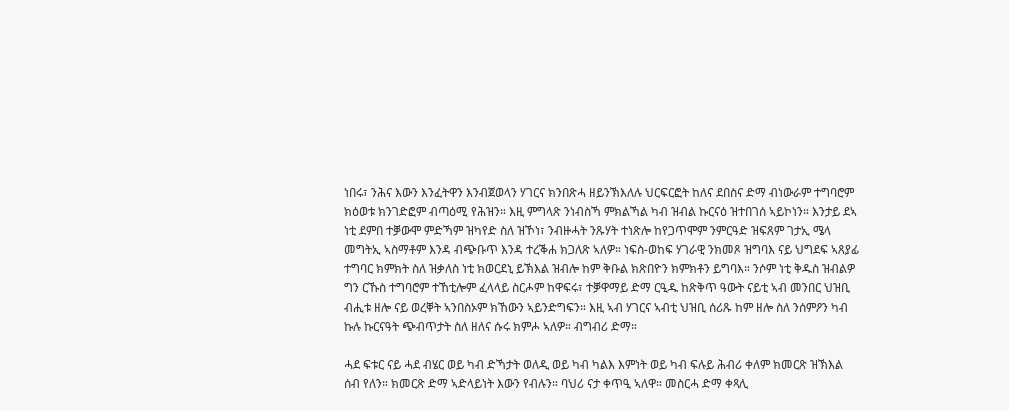ነበሩ፣ ንሕና እውን እንፈትዋን እንብጀወላን ሃገርና ክንበጽሓ ዘይንኽእለሉ ህርፍርፎት ከለና ደበስና ድማ ብነውራም ተግባሮም ክዕወቱ ክንገድፎም ብጣዕሚ የሕዝን። እዚ ምግላጽ ንነብስኻ ምክልኻል ካብ ዝብል ኩርናዕ ዝተበገሰ ኣይኮነን። እንታይ ደኣ ነቲ ደምበ ተቓውሞ ምድኻም ዝካየድ ስለ ዝኾነ፣ ንብዙሓት ንጹሃት ተነጽሎ ከየጋጥሞም ንምርዓድ ዝፍጸም ገታኢ ሜላ መግትኢ ኣስማቶም እንዳ ብጭቡጥ እንዳ ተረቕሐ ክጋለጽ ኣለዎ። ነፍስ-ወከፍ ሃገራዊ ንክመጾ ዝግባእ ናይ ህግደፍ ኣጸያፊ ተግባር ክምክት ስለ ዝቃለስ ነቲ ክወርደኒ ይኽእል ዝብሎ ከም ቅቡል ክጽበዮን ክምክቶን ይግባእ። ንሶም ነቲ ቅዱስ ዝብልዎ ግን ርኹስ ተግባሮም ተኸቲሎም ፈላላይ ስርሖም ከዋፍሩ፣ ተቓዋማይ ድማ ርዒዱ ከጽቅጥ ዓውት ናይቲ ኣብ መንበር ህዝቢ ብሒቱ ዘሎ ናይ ወረቐት ኣንበስኦም ክኸውን ኣይንድግፍን። እዚ ኣብ ሃገርና ኣብቲ ህዝቢ ሰሪጹ ከም ዘሎ ስለ ንሰምዖን ካብ ኩሉ ኩርናዓት ጭብጥታት ስለ ዘለና ሱሩ ክምሖ ኣለዎ። ብግብሪ ድማ።

ሓደ ፍቱር ናይ ሓደ ብሄር ወይ ካብ ድኻታት ወለዲ ወይ ካብ ካልእ እምነት ወይ ካብ ፍሉይ ሕብሪ ቀለም ክመርጽ ዝኽእል ሰብ የለን። ክመርጽ ድማ ኣድላይነት እውን የብሉን። ባህሪ ናታ ቀጥዒ ኣለዋ። መስርሓ ድማ ቀጻሊ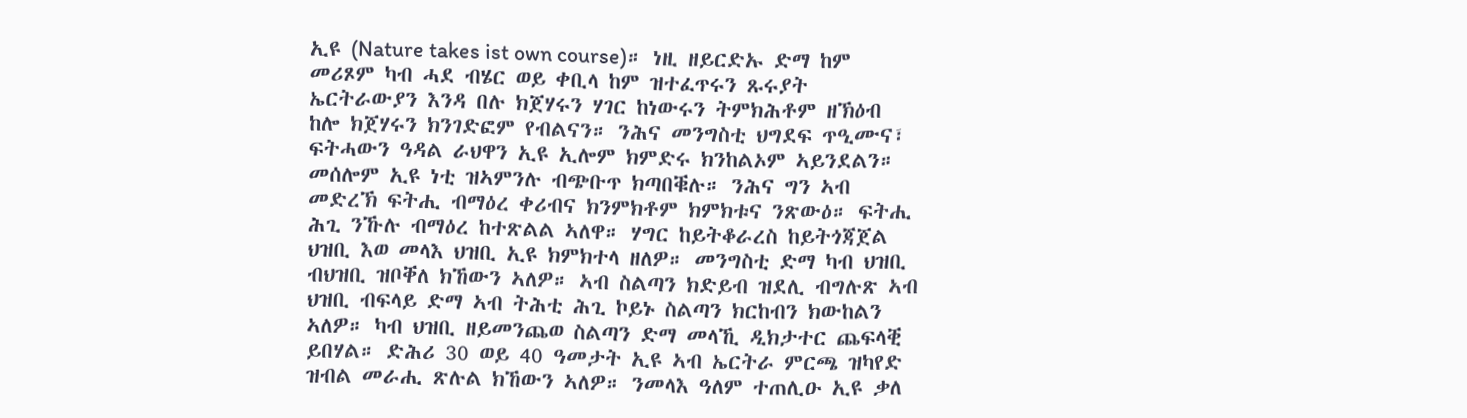ኢዩ (Nature takes ist own course)። ነዚ ዘይርድኡ ድማ ከም መሪጾም ካብ ሓደ ብሄር ወይ ቀቢላ ከም ዝተፈጥሩን ጹሩያት ኤርትራውያን እንዳ በሉ ክጀሃሩን ሃገር ከነውሩን ትምክሕቶም ዘኽዕብ ከሎ ክጀሃሩን ክንገድፎም የብልናን። ንሕና መንግስቲ ህግደፍ ጥዒሙና፣ ፍትሓውን ዓዳል ራህዋን ኢዩ ኢሎም ክምድሩ ክንከልኦም ኣይንደልን። መሰሎም ኢዩ ነቲ ዝኣምንሉ ብጭቡጥ ክጣበቑሉ። ንሕና ግን ኣብ መድረኽ ፍትሒ ብማዕረ ቀሪብና ክንምክቶም ክምክቱና ንጽውዕ። ፍትሒ ሕጊ ንኹሉ ብማዕረ ከተጽልል ኣለዋ። ሃግር ከይትቆራረስ ከይትጎጃጀል ህዝቢ እወ መላእ ህዝቢ ኢዩ ክምክተላ ዘለዎ። መንግስቲ ድማ ካብ ህዝቢ ብህዝቢ ዝቦቐለ ክኸውን ኣለዎ። ኣብ ስልጣን ክድይብ ዝደሊ ብግሉጽ ኣብ ህዝቢ ብፍላይ ድማ ኣብ ትሕቲ ሕጊ ኮይኑ ስልጣን ክርከብን ክውከልን ኣለዎ። ካብ ህዝቢ ዘይመንጨወ ስልጣን ድማ መላኺ ዲክታተር ጨፍላቒ ይበሃል። ድሕሪ 30 ወይ 40 ዓመታት ኢዩ ኣብ ኤርትራ ምርጫ ዝካየድ ዝብል መራሒ ጽሉል ክኸውን ኣለዎ። ንመላእ ዓለም ተጠሊዑ ኢዩ ቃለ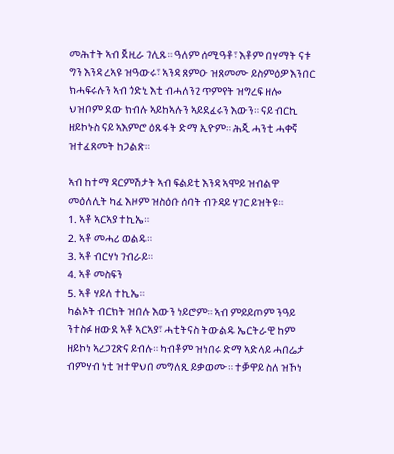መሕተት ኣብ ጀዚራ ገሊጹ። ዓለም ሰሚዓቶ፣ እቶም በሃማት ናቱ ግን እንዳ ረኣዩ ዝዓውሩ፣ ኣንዳ ጸምዑ ዝጸመሙ ይስምዕዎ እንበር ክሓፍሩሉን ኣብ ጎድኒ እቲ ብሓለንጊ ጥምየት ዝግረፍ ዘሎ ህዝቦም ደው ክብሉ ኣይከኣሉን ኣይደፈሩን እውን። ናይ ብርኪ ዘይኮኑስ ናይ ኣእምሮ ዕጹፋት ድማ ኢዮም። ሕጂ ሓንቲ ሓቀኛ ዝተፈጸመት ከጋልጽ።

ኣብ ከተማ ዳርምሽታት ኣብ ፍልይቲ እንዳ ኣሞይ ዝብልዋ መዕለሊት ካፈ እዞም ዝስዕቡ ሰባት ብጉዳይ ሃገር ይዝትዩ።
1. ኣቶ ኣርኣያ ተኪኤ።
2. ኣቶ መሓሪ ወልዱ።
3. ኣቶ ብርሃነ ገብራይ።
4. ኣቶ መስፍን
5. ኣቶ ሃይለ ተኪኤ።
ካልኦት ብርክት ዝበሉ እውን ነይሮም። ኣብ ምይይጦም ንዓይ ንተስፉ ዘውደ ኣቶ ኣርኣያ፣ ሓቲትናስ ትውልዱ ኤርትራዊ ከም ዘይኮነ ኣረጋጊጽና ይብሉ። ካብቶም ዝነበሩ ድማ ኣድላይ ሓበሬታ ብምሃብ ነቲ ዝተዋህበ መግለጺ ይቃወሙ። ተቓዋይ ስለ ዝኾነ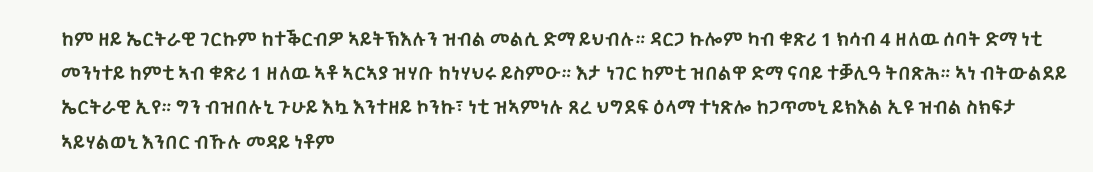ከም ዘይ ኤርትራዊ ገርኩም ከተቕርብዎ ኣይትኽእሉን ዝብል መልሲ ድማ ይህብሉ። ዳርጋ ኩሎም ካብ ቁጽሪ 1 ክሳብ 4 ዘለዉ ሰባት ድማ ነቲ መንነተይ ከምቲ ኣብ ቁጽሪ 1 ዘለዉ ኣቶ ኣርኣያ ዝሃቡ ከነሃህሩ ይስምዑ። እታ ነገር ከምቲ ዝበልዋ ድማ ናባይ ተቓሊዓ ትበጽሕ። ኣነ ብትውልደይ ኤርትራዊ ኢየ። ግን ብዝበሉኒ ጉሁይ እኳ እንተዘይ ኮንኩ፣ ነቲ ዝኣምነሉ ጸረ ህግደፍ ዕላማ ተነጽሎ ከጋጥመኒ ይክእል ኢዩ ዝብል ስክፍታ ኣይሃልወኒ እንበር ብኹሉ መዳይ ነቶም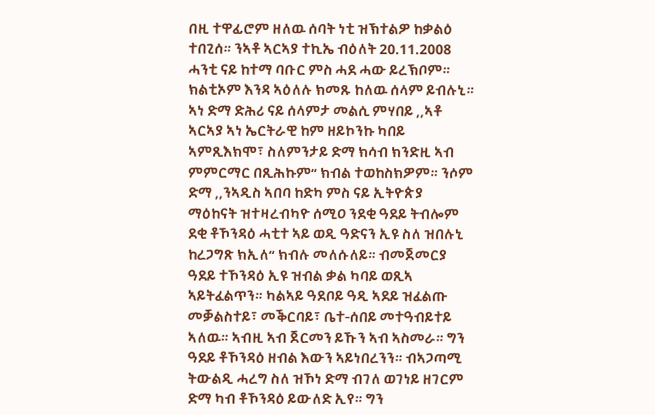በዚ ተዋፊሮም ዘለዉ ሰባት ነቲ ዝኽተልዎ ከቃልዕ ተበጊሰ። ንኣቶ ኣርኣያ ተኪኤ ብዕለት 20.11.2008 ሓንቲ ናይ ከተማ ባቡር ምስ ሓደ ሓው ይረኽቦም። ክልቲኦም እንዳ ኣዕለሉ ክመጹ ከለዉ ሰላም ይብሉኒ። ኣነ ድማ ድሕሪ ናይ ሰላምታ መልሲ ምሃበይ ,,ኣቶ ኣርኣያ ኣነ ኤርትራዊ ከም ዘይኮንኩ ካበይ ኣምጺእክሞ፣ ስለምንታይ ድማ ክሳብ ክንድዚ ኣብ ምምርማር በጺሕኩም“ ክብል ተወከስክዎም። ንሶም ድማ ,,ንኣዲስ ኣበባ ከድካ ምስ ናይ ኢትዮጵያ ማዕከናት ዝተዛረብካዮ ሰሚዐ ንደቂ ዓደይ ትብሎም ደቂ ቶኾንዳዕ ሓቲተ ኣይ ወዲ ዓድናን ኢዩ ስለ ዝበሉኒ ከረጋግጽ ክኢለ“ ክብሉ መለሱለይ። ብመጀመርያ ዓደይ ተኾንዳዕ ኢዩ ዝብል ቃል ካባይ ወጺኣ ኣይትፈልጥን። ካልኣይ ዓደቦይ ዓዲ ኣደይ ዝፈልጡ መቓልስተይ፣ መቕርባይ፣ ቤተ-ሰበይ መተዓብይተይ ኣለዉ። ኣብዚ ኣብ ጀርመን ይኹን ኣብ ኣስመራ። ግን ዓደይ ቶኾንዳዕ ዘብል እውን ኣይነበረንን። ብኣጋጣሚ ትውልዲ ሓረግ ስለ ዝኾነ ድማ ብገለ ወገነይ ዘገርም ድማ ካብ ቶኾንዳዕ ይውለድ ኢየ። ግን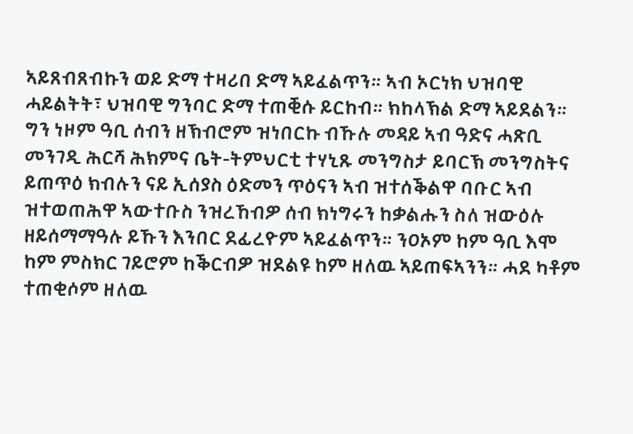ኣይጸብጸብኩን ወይ ድማ ተዛሪበ ድማ ኣይፈልጥን። ኣብ ኦርነክ ህዝባዊ ሓይልትት፣ ህዝባዊ ግንባር ድማ ተጠቒሱ ይርከብ። ክከላኽል ድማ ኣይደልን። ግን ነዞም ዓቢ ሰብን ዘኽብሮም ዝነበርኩ ብኹሉ መዳይ ኣብ ዓድና ሓጽቢ መንገዲ ሕርሻ ሕክምና ቤት-ትምህርቲ ተሃኒጹ መንግስታ ይባርኽ መንግስትና ይጠጥዕ ክብሉን ናይ ኢሰያስ ዕድመን ጥዕናን ኣብ ዝተሰቕልዋ ባቡር ኣብ ዝተወጠሕዋ ኣውተቡስ ንዝረኸብዎ ሰብ ክነግሩን ከቃልሑን ስለ ዝውዕሉ ዘይሰማማዓሉ ይኹን እንበር ደፊረዮም ኣይፈልጥን። ንዐኦም ከም ዓቢ እሞ ከም ምስክር ገይሮም ከቕርብዎ ዝደልዩ ከም ዘለዉ ኣይጠፍኣንን። ሓደ ካቶም ተጠቂሶም ዘለዉ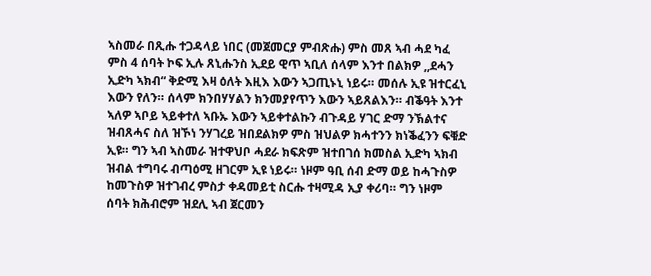ኣስመራ በጺሑ ተጋዳላይ ነበር (መጀመርያ ምብጽሑ) ምስ መጸ ኣብ ሓደ ካፈ ምስ 4 ሰባት ኮፍ ኢሉ ጸኒሑንስ ኢደይ ዊጥ ኣቢለ ሰላም እንተ በልክዎ ,,ደሓን ኢድካ ኣክብ“ ቅድሚ እዛ ዕለት እዚእ እውን ኣጋጢኑኒ ነይሩ። መሰሉ ኢዩ ዝተርፈኒ እውን የለን። ሰላም ክንበሃሃልን ክንመያየጥን እውን ኣይጸልእን። ብቕዓት እንተ ኣለዎ ኣቦይ ኣይቀተለ ኣቡኡ እውን ኣይቀተልኩን ብጉዳይ ሃገር ድማ ንኽልተና ዝብጸሓና ስለ ዝኾነ ንሃገረይ ዝበደልክዎ ምስ ዝህልዎ ክሓተንን ክነቕፈንን ፍቑድ ኢዩ። ግን ኣብ ኣስመራ ዝተዋህቦ ሓደራ ክፍጽም ዝተበገሰ ክመስል ኢድካ ኣክብ ዝብል ተግባሩ ብጣዕሚ ዘገርም ኢዩ ነይሩ። ነዞም ዓቢ ሰብ ድማ ወይ ከሓጉስዎ ከመጉስዎ ዝተገብረ ምስታ ቀዳመይቲ ስርሑ ተዛሚዳ ኢያ ቀሪባ። ግን ነዞም ሰባት ክሕብሮም ዝደሊ ኣብ ጀርመን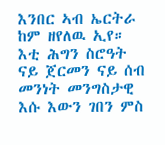እንበር ኣብ ኤርትራ ከም ዘየለዉ ኢየ። እቲ ሕግን ስሮዓት ናይ ጀርመን ናይ ሰብ መንነት መንግስታዊ እሱ እውን ገበን ምስ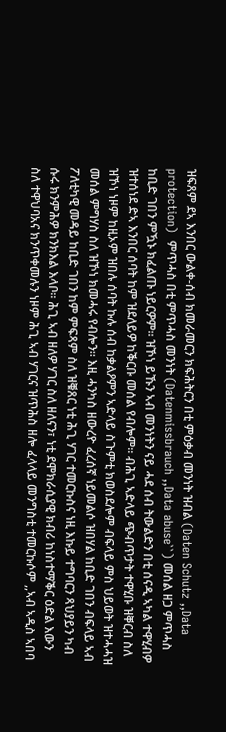ዝፍጸም ደኣ እንበር ውልቀ-ሰብ ክመራመርን ክፍሕትርን በቲ ምዕቃብ መንነት ዝብል (Daten Schutz ,,Data protection)  ምጥሓስ በቲ ምጥሓስ መንነት (Datenmissbrauch ,,Data abuse``) መሰል ዘጋ ምጥሓስ ከቢድ ገበን ምዃኑ ክፈልጡ ነይርዎም። ዝኾነ ይኹን ኣብ መንነትን ናይ ሓደ ሰብ ትውልድን በቲ ሰናዲ ኣካል ተዋሂብዎ ዝተሰነደ ድኣ እንበር ሰባት ከም ዝደለይዎ ከቕርቡ መሰል የብሎም። ብሕጊ ኣድላይ ጭብጥታት ተዋሂቡ ዝቐርብ ስለ ዝኾነ ነዞም ከዚኦም ዝበሉ ሰባት ኩሉ ሰብ ከቃልዖምን ኣድላይ ስጉምቲ ክወስደሎም ብፍላይ ምስ ህይወት ዝተሓሓዝ መሰል ምግሃስ ስለ ዝኾነ ክመሓሩ የብሎን። እዚ ሓንካስ ዘውረዮ ፈረሰኛ ነይመልሶ ዝበሃል ከቢድ ገበን ብፍላይ ኣብ ፖለቲካዊ መዳይ ከቢድ ገበን ከም ምፍጻም ስለ ዝቑጸር ነቲ ሕጊ ሃገር ተመርኩስና ነዚ እኩይ ተግባርን ጻህያይን ካብ ሱሩ ክንምሕዎ ክንክእል እላቦ። ሕጊ ኣብ ዘለዎ ሃገር ስለ ዘለናን፣ ነቲ ደሞክራሲያዊ ክብሪ ከነስተማቕር ዕድል እውን ስለ ተዋህባአና ክንጥቀመሉን ነዞም ሕጊ ኣብ ሃገርና ዝጥሕስ ዘሎ ፈላላይ መንግስቲ ተመርኩሶም ,,ኣብ ኣዲስ ኣበባ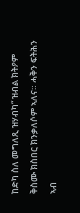ከድካ ስለ መግለጺ ዝሃብካ“ ዝብል ክትዖም ቅስሙ ክስበር ክንቃለሶም ኣለና። ሓቅን ፍትሕን ኣብ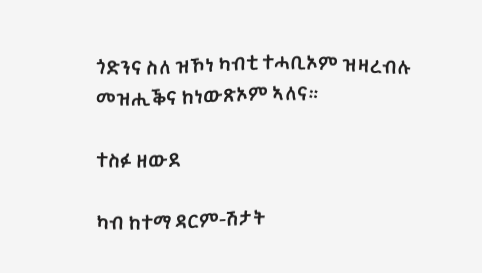ጎድንና ስለ ዝኾነ ካብቲ ተሓቢኦም ዝዛረብሉ መዝሒቕና ከነውጽኦም ኣለና።

ተስፉ ዘውደ

ካብ ከተማ ዳርም-ሽታት